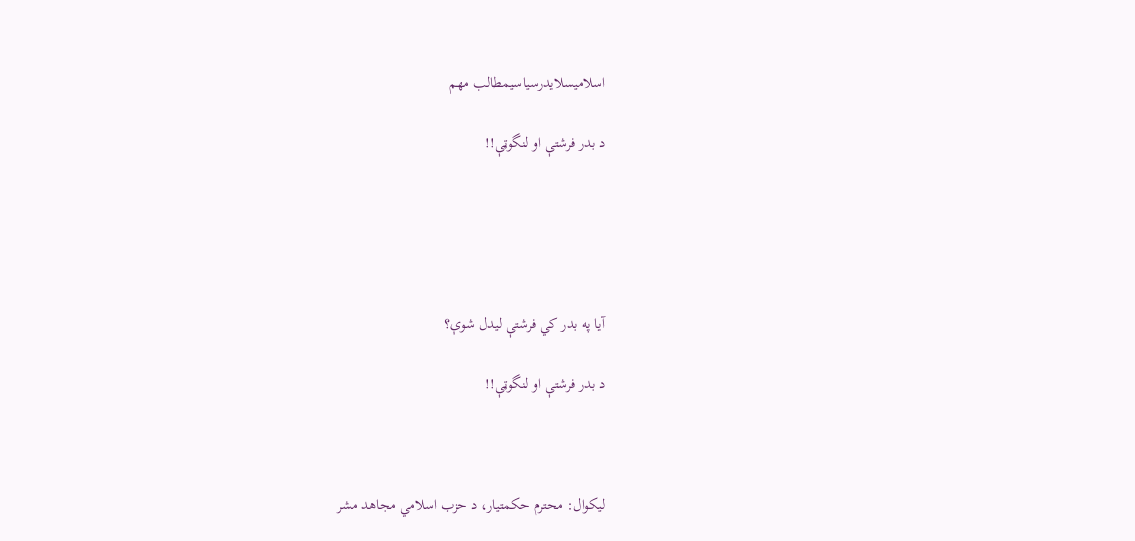اسلامیسلایدرسیاسیمطالب مهم

د بدر فرشتې او لنگوټې!!





آيا په بدر کي فرشتې ليدل شوې؟

د بدر فرشتې او لنگوټې!!



لیکوال: محترم حکمتیار، د حزب اسلامي مجاهد مشر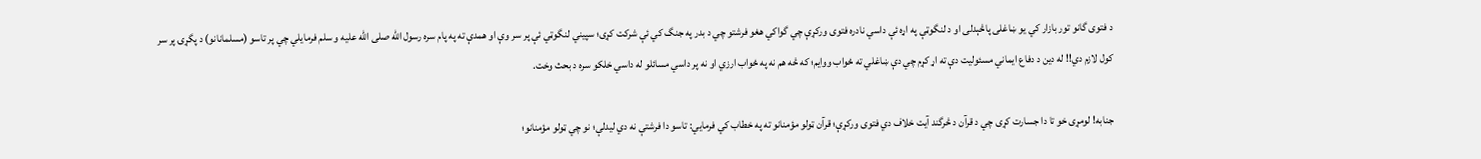د فتوى گانو تور بازار كي يو ښاغلى پاڅېدلى او د لنگوټې په اړه ئې داسي نادره فتوى وركړې چي گواكي هغو فرشتو چي د بدر په جنگ كي ئې شركت كړى؛ سپيني لنگوټي ئې پر سر وې او همدې ته په پام سره رسول الله صلى الله عليه و سلم فرمايلي چي پر تاسو (مسلمانانو) د پگړۍ پر سر كول لازم دي!! له دين د دفاع ايماني مسئوليت دې ته اړ كړم چي دې ښاغلي ته ځواب ووايم؛ كه څه هم نه په ځواب ارزي او نه پر داسي مسائلو له داسي خلكو سره د بحث وخت.

جنابه! لومړى خو تا دا جسارت كړى چي د قرآن د څرگند آيت خلاف دي فتوى وركړې؛ قرآن ټولو مؤمنانو ته په خطاب كي فرمايي: تاسو دا فرشتې نه دي ليدلې؛ نو چي ټولو مؤمنانو؛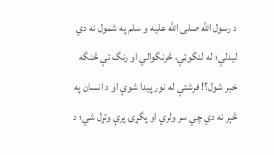د رسول الله صلى الله عليه و سلم په شمول نه دي ليدلې؛ له لنگوټې، څرنگوالي او رنگ ئې څنگه خبر شول؟! فرشتې له نور پيدا شوې او د انسان په څېر نه دي چي سر ولري او پگړۍ پرې وتړل شي؛ د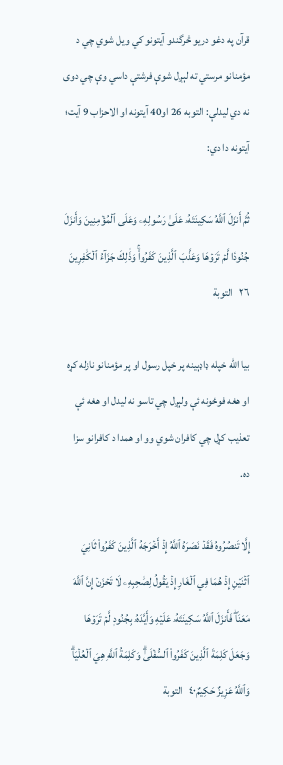قرآن په دغو دريو څرگندو آيتونو كي ويل شوي چي د مؤمنانو مرستي ته لېږل شوې فرشتې داسي وې چي دوى نه دي ليدلې: التوبه 26 او40 آيتونه او الاحزاب 9 آيت؛ آيتونه دا دي:

ثُمَّ أَنزَلَ ٱللَّهُ سَكِينَتَهُۥ عَلَىٰ رَسُولِهِۦ وَعَلَى ٱلۡمُؤۡمِنِينَ وَأَنزَلَ جُنُودٗا لَّمۡ تَرَوۡهَا وَعَذَّبَ ٱلَّذِينَ كَفَرُواْۚ وَذَٰلِكَ جَزَآءُ ٱلۡكَٰفِرِينَ ٢٦   التوبة

بيا الله خپله ډاډېينه پر خپل رسول او پر مؤمنانو نازله كړه او هغه فوځونه ئې ولېږل چي تاسو نه ليدل او هغه ئې تعذيب كړل چي كافران شوي وو او همدا د كافرانو سزا ده.

إِلَّا تَنصُرُوهُ فَقَدۡ نَصَرَهُ ٱللَّهُ إِذۡ أَخۡرَجَهُ ٱلَّذِينَ كَفَرُواْ ثَانِيَ ٱثۡنَيۡنِ إِذۡ هُمَا فِي ٱلۡغَارِ إِذۡ يَقُولُ لِصَٰحِبِهِۦ لَا تَحۡزَنۡ إِنَّ ٱللَّهَ مَعَنَاۖ فَأَنزَلَ ٱللَّهُ سَكِينَتَهُۥ عَلَيۡهِ وَأَيَّدَهُۥ بِجُنُودٖ لَّمۡ تَرَوۡهَا وَجَعَلَ كَلِمَةَ ٱلَّذِينَ كَفَرُواْ ٱلسُّفۡلَىٰۗ وَكَلِمَةُ ٱللَّهِ هِيَ ٱلۡعُلۡيَاۗ وَٱللَّهُ عَزِيزٌ حَكِيمٌ٤٠   التوبة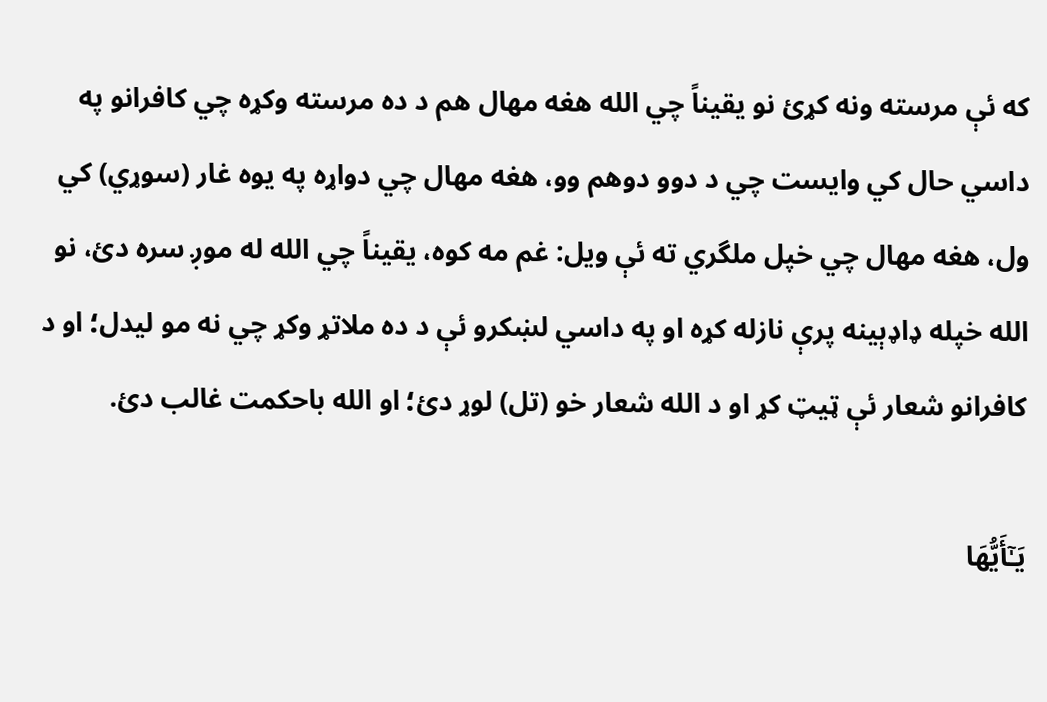كه ئې مرسته ونه كړئ نو يقيناً چي الله هغه مهال هم د ده مرسته وكړه چي كافرانو په داسي حال كي وايست چي د دوو دوهم وو، هغه مهال چي دواړه په يوه غار (سوړي) كي ول، هغه مهال چي خپل ملگري ته ئې ويل: غم مه كوه، يقيناً چي الله له موږ سره دئ، نو الله خپله ډاډېينه پرې نازله كړه او په داسي لښكرو ئې د ده ملاتړ وكړ چي نه مو ليدل؛ او د كافرانو شعار ئې ټيټ كړ او د الله شعار خو (تل) لوړ دئ؛ او الله باحكمت غالب دئ.

يَـٰٓأَيُّهَا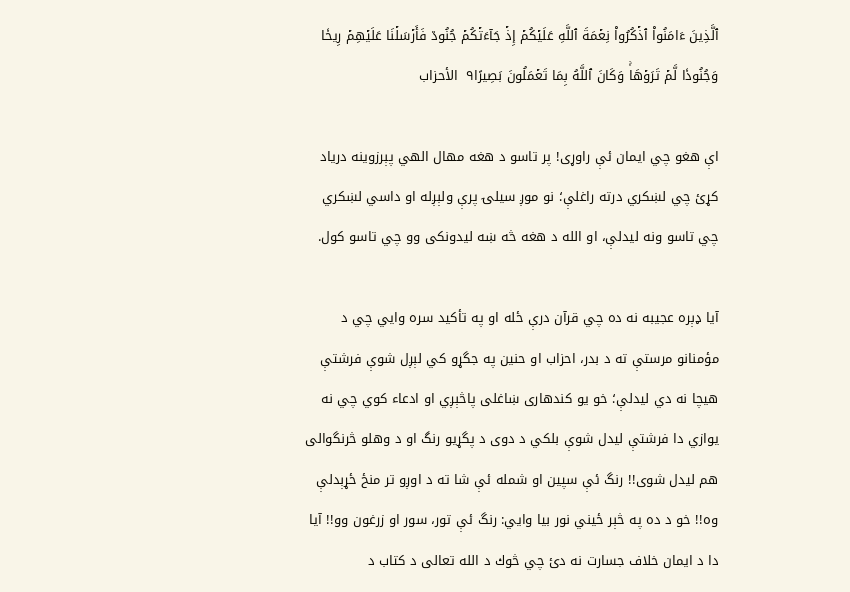ٱلَّذِينَ ءَامَنُواْ ٱذۡكُرُواْ نِعۡمَةَ ٱللَّهِ عَلَيۡكُمۡ إِذۡ جَآءَتۡكُمۡ جُنُودٞ فَأَرۡسَلۡنَا عَلَيۡهِمۡ رِيحٗا وَجُنُودٗا لَّمۡ تَرَوۡهَاۚ وَكَانَ ٱللَّهُ بِمَا تَعۡمَلُونَ بَصِيرًا٩  الأحزاب

اې هغو چي ايمان ئې راوړى! پر تاسو د هغه مهال الهي پېرزوينه درياد كړئ چي لښكري درته راغلې؛ نو موږ سيلۍ پرې ولېږله او داسي لښكري چي تاسو ونه ليدلې، او الله د هغه څه ښه ليدونكى وو چي تاسو كول.

آيا ډېره عجيبه نه ده چي قرآن درې ځله او په تأكيد سره وايي چي د مؤمنانو مرستې ته د بدر، احزاب او حنين په جگړو كي لېږل شوې فرشتې هيچا نه دي ليدلې؛ خو يو كندهارى ښاغلى پاڅېږي او ادعاء كوي چي نه يوازي دا فرشتې ليدل شوې بلكي د دوى د پگړيو رنگ او د وهلو څرنگوالى هم ليدل شوى!! رنگ ئې سپين او شمله ئې شا ته د اوږو تر منځ ځړېدلې وه!! خو د ده په څېر ځيني نور بيا وايي: رنگ ئې تور، سور او زرغون وو!! آيا دا د ايمان خلاف جسارت نه دئ چي څوك د الله تعالى د كتاب د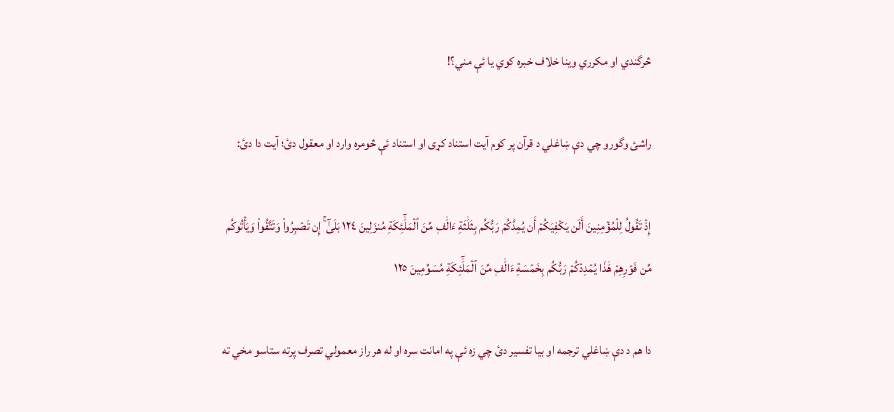څرگندي او مكرري وينا خلاف خبره كوي يا ئې مني؟!

راشئ وگورو چي دې ښاغلي د قرآن پر كوم آيت استناد كړى او استناد ئې څومره وارد او معقول دئ؛ آيت دا دئ:

إِذۡ تَقُولُ لِلۡمُؤۡمِنِينَ أَلَن يَكۡفِيَكُمۡ أَن يُمِدَّكُمۡ رَبُّكُم بِثَلَٰثَةِ ءَالَٰفٖ مِّنَ ٱلۡمَلَٰٓئِكَةِ مُنزَلِينَ ١٢٤ بَلَىٰٓ ۚ إِن تَصۡبِرُواْ وَتَتَّقُواْ وَيَأۡتُوكُم مِّن فَوۡرِهِمۡ هَٰذَا يُمۡدِدۡكُمۡ رَبُّكُم بِخَمۡسَةِ ءَالَٰفٖ مِّنَ ٱلۡمَلَٰٓئِكَةِ مُسَوِّمِينَ ١٢٥

دا هم د دې ښاغلي ترجمه او بيا تفسير دئ چي زه ئې په امانت سره او له هر راز معمولي تصرف پرته ستاسو مخي ته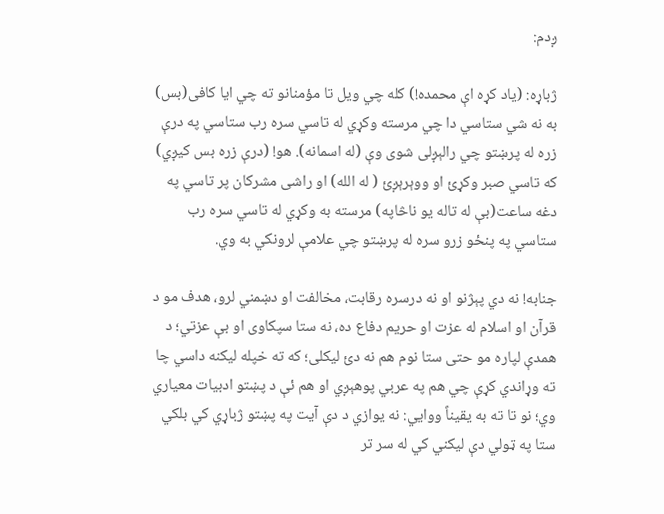ږدم:

ژباړه: (یاد کړه اې محمده!) کله چي ویل تا مؤمنانو ته چي ایا کافی(بس) به نه شي ستاسي دا چي مرسته وکړي له تاسي سره رب ستاسي په درې زره له پرښتو چي رالېږلی شوی وې (له اسمانه). هو! (درې زره بس کیږي) که تاسي صبر وکړئ او ووېرېږئ ( له الله) او راشی مشرکان پر تاسي په دغه ساعت(بې له تاله یو ناڅاپه) مرسته به وکړي له تاسي سره رب ستاسي په پنځو زرو سره له پرښتو چي علامې لرونکي به وي.

جنابه! نه دي پېژنو او نه درسره رقابت، مخالفت او دښمني لرو، هدف مو د قرآن او اسلام له عزت او حريم دفاع ده، نه ستا سپکاوى او بې عزتي؛ د همدې لپاره مو حتى ستا نوم هم نه دئ ليكلى؛ كه ته خپله ليكنه داسي چا ته وړاندي كړې چي هم په عربي پوهېږي او هم ئې د پښتو ادبيات معياري وي؛ نو تا ته به يقيناً ووايي: نه يوازي د دې آيت په پښتو ژباړي كي بلکي ستا په ټولي دې ليكني کي له سر تر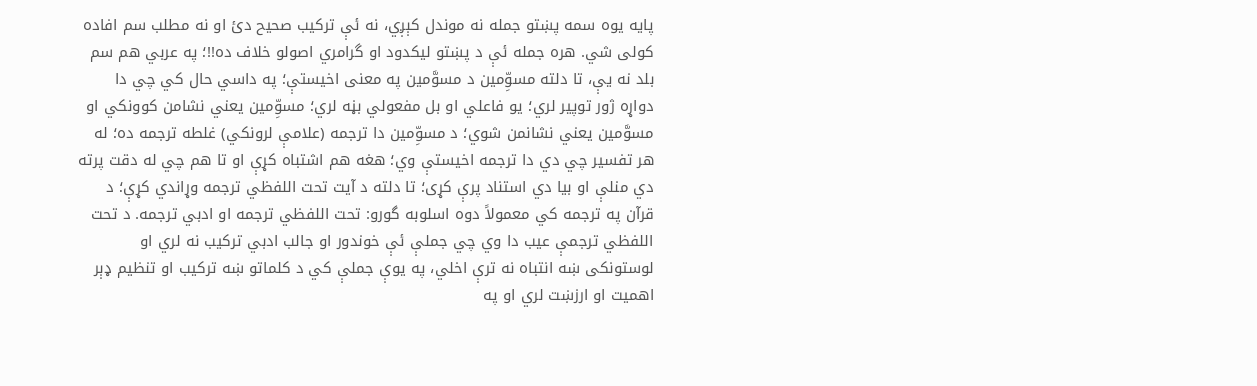پايه يوه سمه پښتو جمله نه موندل كېږي، نه ئې تركيب صحيح دئ او نه مطلب سم افاده كولى شي. هره جمله ئې د پښتو ليكدود او گرامري اصولو خلاف ده!!؛ په عربي هم سم بلد نه يې، تا دلته مسوِّمين د مسوَّمين په معنى اخيستې؛ په داسي حال كي چي دا دواړه ژور توپير لري؛ يو فاعلي او بل مفعولي بڼه لري؛ مسوِّمين يعني نشامن كوونكي او مسوَّمين يعني نشانمن شوي؛ د مسوِّمين دا ترجمه (علامې لرونکي) غلطه ترجمه ده؛ له هر تفسير چي دي دا ترجمه اخيستې وي؛ هغه هم اشتباه كړې او تا هم چي له دقت پرته دي منلې او بيا دي استناد پرې كړى؛ تا دلته د آيت تحت اللفظي ترجمه وړاندي كړې؛ د قرآن په ترجمه كي معمولاً دوه اسلوبه گورو: تحت اللفظي ترجمه او ادبي ترجمه. د تحت اللفظي ترجمې عيب دا وي چي جملې ئې خوندور او جالب ادبي تركيب نه لري او لوستونكى ښه انتباه نه ترې اخلي، په يوې جملې كي د كلماتو ښه تركيب او تنظيم ډېر اهميت او ارزښت لري او په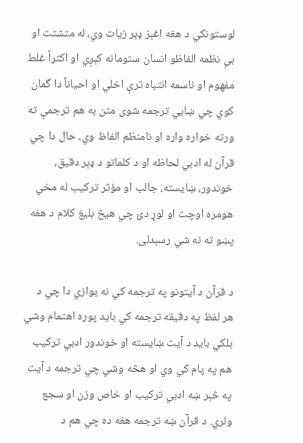لوستونكي د هغه اغېز ډېر زيات وي، له متشتت او بې نظمه الفاظو انسان ستومانه كېږي او اكثراً غلط مفهوم او ناسمه انتباه ترې اخلي او احياناً دا گمان كوي چي ښايي ترجمه شوى متن به هم ترجمې ته ورته خواره واره او نامنظم الفاظ وي، حال دا چي قرآن له ادبي لحاظه او د كلماتو د ډېر دقيق، خوندور، ښايسته، جالب او مؤثر تركيب له مخي هومره اوچت او لوړ دئ چي هيڅ بليغ كلام د هغه پښو ته نه شي رسېدلى.

د قرآن د آيتونو په ترجمه كي نه يوازي دا چي د هر لفظ په دقيقه ترجمه كي بايد پوره اهتمام وشي بلكي بايد د آيت ښايسته او خوندور ادبي تركيب هم په پام كي وي او هڅه وشي چي ترجمه د آيت په څېر ښه ادبي تركيب او خاص وزن او سجع ولري. د قرآن ښه ترجمه هغه ده چي هم د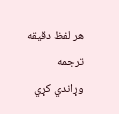هر لفظ دقيقه ترجمه وړاندي كړي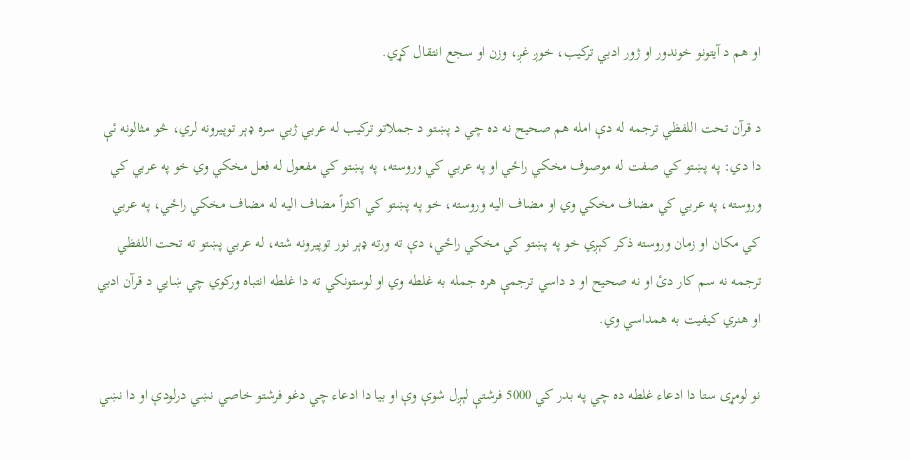او هم د آيتونو خوندور او ژور ادبي تركيب، خوږ غږ، وزن او سجع انتقال كړي.

د قرآن تحت اللفظي ترجمه له دې امله هم صحيح نه ده چي د پښتو د جملاتو تركيب له عربي ژبي سره ډېر توپيرونه لري، څو مثالونه ئې دا دي: په پښتو كي صفت له موصوف مخكي راځي او په عربي كي وروسته، په پښتو كي مفعول له فعل مخكي وي خو په عربي كي وروسته، په عربي كي مضاف مخكي وي او مضاف اليه وروسته، خو په پښتو كي اكثراً مضاف اليه له مضاف مخكي راځي، په عربي كي مكان او زمان وروسته ذكر كېږي خو په پښتو كي مخكي راځي، دې ته ورته ډېر نور توپيرونه شته، له عربي پښتو ته تحت اللفظي ترجمه نه سم كار دئ او نه صحيح او د داسي ترجمې هره جمله به غلطه وي او لوستونكي ته دا غلطه انتباه وركوي چي ښايي د قرآن ادبي او هنري كيفيت به همداسي وي.

نو لومړى ستا دا ادعاء غلطه ده چي په بدر كي 5000 فرشتې لېږل شوې وې او بيا دا ادعاء چي دغو فرشتو خاصي نښي درلودې او دا نښي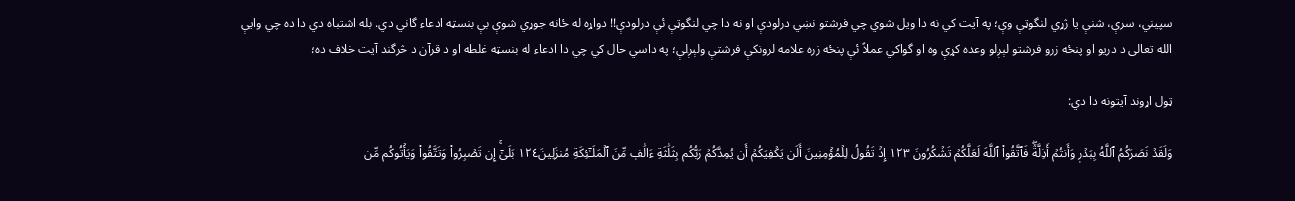سپيني، سرې، شنې يا ژړي لنگوټې وې؛ په آيت كي نه دا ويل شوي چي فرشتو نښي درلودې او نه دا چي لنگوټې ئې درلودې!! دواړه له ځانه جوړي شوې بې بنسټه ادعاء گاني دي. بله اشتباه دي دا ده چي وايې الله تعالى د دريو او پنځه زرو فرشتو لېږلو وعده كړې وه او گواكي عملاً ئې پنځه زره علامه لرونكې فرشتې ولېږلې؛ په داسي حال كي چي دا ادعاء له بنسټه غلطه او د قرآن د څرگند آيت خلاف ده؛

ټول اړوند آيتونه دا دي:

وَلَقَدۡ نَصَرَكُمُ ٱللَّهُ بِبَدۡرٖ وَأَنتُمۡ أَذِلَّةٞۖ فَٱتَّقُواْ ٱللَّهَ لَعَلَّكُمۡ تَشۡكُرُونَ ١٢٣ إِذۡ تَقُولُ لِلۡمُؤۡمِنِينَ أَلَن يَكۡفِيَكُمۡ أَن يُمِدَّكُمۡ رَبُّكُم بِثَلَٰثَةِ ءَالَٰفٖ مِّنَ ٱلۡمَلَـٰٓئِكَةِ مُنزَلِينَ١٢٤ بَلَىٰٓۚ إِن تَصۡبِرُواْ وَتَتَّقُواْ وَيَأۡتُوكُم مِّن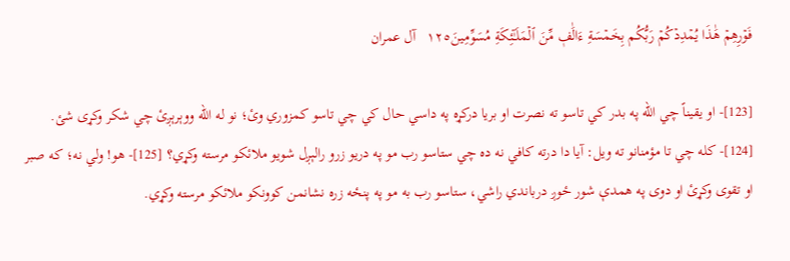فَوۡرِهِمۡ هَٰذَا يُمۡدِدۡكُمۡ رَبُّكُم بِخَمۡسَةِ ءَالَٰفٖ مِّنَ ٱلۡمَلَـٰٓئِكَةِ مُسَوِّمِينَ١٢٥   آل عمران

[123]- او يقيناً چي الله په بدر كي تاسو ته نصرت او بريا دركړه په داسي حال كي چي تاسو كمزوري وئ؛ نو له الله ووېرېږئ چي شكر وكړى شئ. [124]- كله چي تا مؤمنانو ته ويل: آيا دا درته كافي نه ده چي ستاسو رب مو په دريو زرو رالېږل شويو ملائكو مرسته وكړي؟ [125]- هو! ولي نه؛ كه صبر او تقوى وكړئ او دوى په همدې شور ځوږ درباندي راشي، ستاسو رب به مو په پنځه زره نشانمن کوونکو ملائكو مرسته وكړي.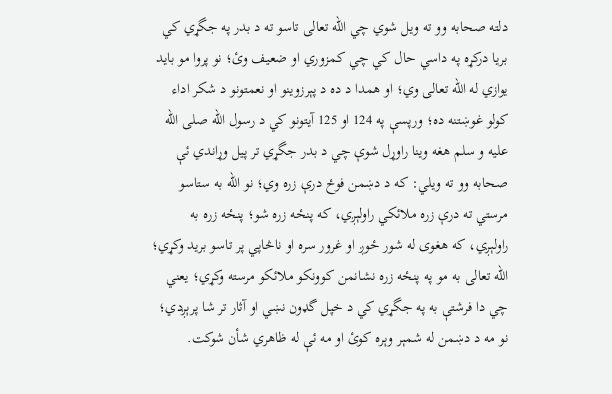دلته صحابه وو ته ويل شوي چي الله تعالى تاسو ته د بدر په جگړي كي بريا دركړه په داسي حال كي چي كمزوري او ضعيف وئ؛ نو پروا مو بايد يوازي له الله تعالى وي؛ او همدا د ده د پېرزوينو او نعمتونو د شكر اداء كولو غوښتنه ده؛ ورپسې په 124 او 125 آيتونو کي د رسول الله صلى الله عليه و سلم هغه وينا راوړل شوې چي د بدر جگړي تر پيل وړاندي ئې صحابه وو ته ويلي: كه د دښمن فوځ درې زره وي؛ نو الله به ستاسو مرستي ته درې زره ملائكي راولېږي، كه پنځه زره شو؛ پنځه زره به راولېږي، كه هغوى له شور ځوږ او غرور سره او ناڅاپي پر تاسو بريد وكړي؛ الله تعالى به مو په پنځه زره نشانمن كوونكو ملائكو مرسته وكړي؛ يعني چي دا فرشتې به په جگړي كي د خپل گډون نښي او آثار تر شا پرېږدي؛ نو مه د دښمن له شمېر وېره كوئ او مه ئې له ظاهري شأن شوكت.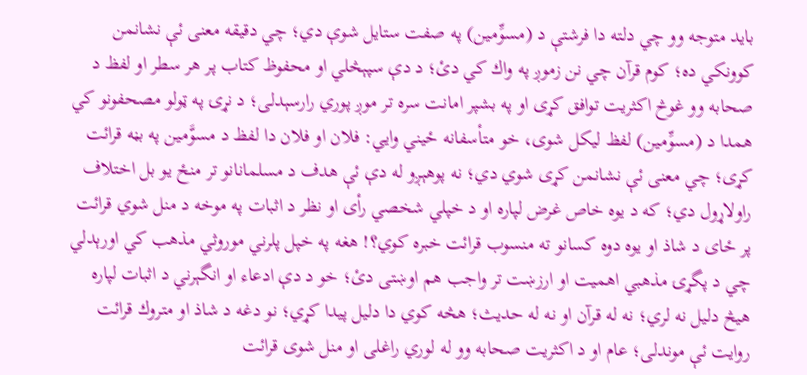بايد متوجه وو چي دلته دا فرشتې د (مسوِّمين) په صفت ستايل شوې دي؛ چي دقيقه معنى ئې نشانمن كوونكي ده؛ كوم قرآن چي نن زموږ په واك كي دئ؛ د دې سپېڅلي او محفوظ كتاب پر هر سطر او لفظ د صحابه وو غوڅ اكثريت توافق كړى او په بشپر امانت سره تر موږ پوري رارسېدلى؛ د نړۍ په ټولو مصحفونو كي همدا د (مسوِّمين) لفظ ليكل شوى، خو متأسفانه ځيني وايي: فلان او فلان دا لفظ د مسوَّمين په بڼه قرائت كړى؛ چي معنى ئې نشانمن كړى شوي دي؛ نه پوهېږو له دې ئې هدف د مسلمانانو تر منځ يو بل اختلاف راولاړول دي؛ كه د يوه خاص غرض لپاره او د خپلي شخصي رأى او نظر د اثبات په موخه د منل شوي قرائت پر ځاى د شاذ او يوه دوه كسانو ته منسوب قرائت خبره كوي؟! هغه په خپل پلرني موروثي مذهب كي اورېدلي چي د پگړۍ مذهبي اهميت او ارزښت تر واجب هم اوښتى دئ؛ خو د دې ادعاء او انگېرني د اثبات لپاره هيڅ دليل نه لري؛ نه له قرآن او نه له حديث؛ هڅه كوي دا دليل پيدا كړي؛ نو دغه د شاذ او متروك قرائت روايت ئې موندلى؛ عام او د اكثريت صحابه وو له لوري راغلى او منل شوى قرائت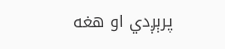پرېږدي او هغه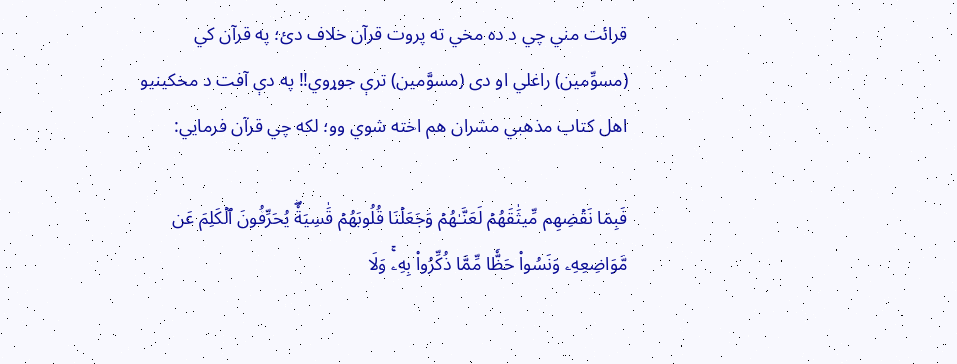قرائت مني چي د ده مخي ته پروت قرآن خلاف دئ؛ په قرآن كي (مسوِّمين) راغلي او دى (مسوَّمين) ترې جوړوي!! په دې آفت د مخكينيو اهل كتاب مذهبي مشران هم اخته شوي وو؛ لکه چي قرآن فرمايي:

فَبِمَا نَقۡضِهِم مِّيثَٰقَهُمۡ لَعَنَّـٰهُمۡ وَجَعَلۡنَا قُلُوبَهُمۡ قَٰسِيَةٗۖ يُحَرِّفُونَ ٱلۡكَلِمَ عَن مَّوَاضِعِهِۦ وَنَسُواْ حَظّٗا مِّمَّا ذُكِّرُواْ بِهِۦۚ وَلَا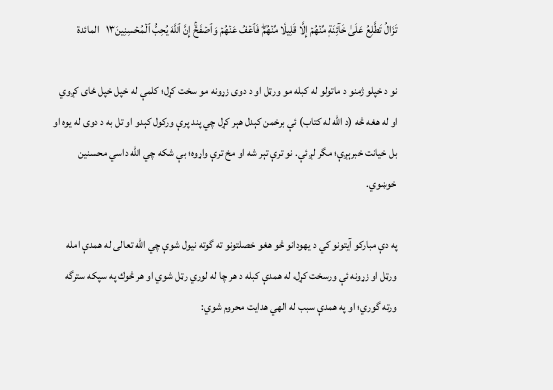تَزَالُ تَطَّلِعُ عَلَىٰ خَآئِنَةٖ مِّنۡهُمۡ إِلَّا قَلِيلٗا مِّنۡهُمۡۖ فَٱعۡفُ عَنۡهُمۡ وَٱصۡفَحۡۚ إِنَّ ٱللَّهَ يُحِبُّ ٱلۡمُحۡسِنِينَ١٣   المائدة

نو د خپلو ژمنو د ماتولو له كبله مو ورټل او د دوى زړونه مو سخت كړل؛ كلمې له خپل خپل ځاى كږوي او له هغه څه (د الله له كتاب) ئې برخمن كېدل هېر كړل چي پند پرې وركول كېدو او تل به د دوى له يوه او بل خيانت خبرېږې؛ مگر لږ ئې. نو ترې تېر شه او مخ ترې واړوه؛ بې شكه چي الله داسي محسنين خوښوي.

په دې مباركو آيتونو كي د يهودانو څو هغو خصلتونو ته گوته نيول شوې چي الله تعالى له همدې امله ورټل او زړونه ئې ورسخت كړل، له همدې كبله د هر چا له لوري رټل شوي او هر څوك په سپكه سترگه ورته گوري؛ او په همدې سبب له الهي هدايت محروم شوي: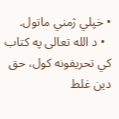• خپلي ژمني ماتول.
  • د الله تعالى په كتاب كي تحريفونه كول، حق دين غلط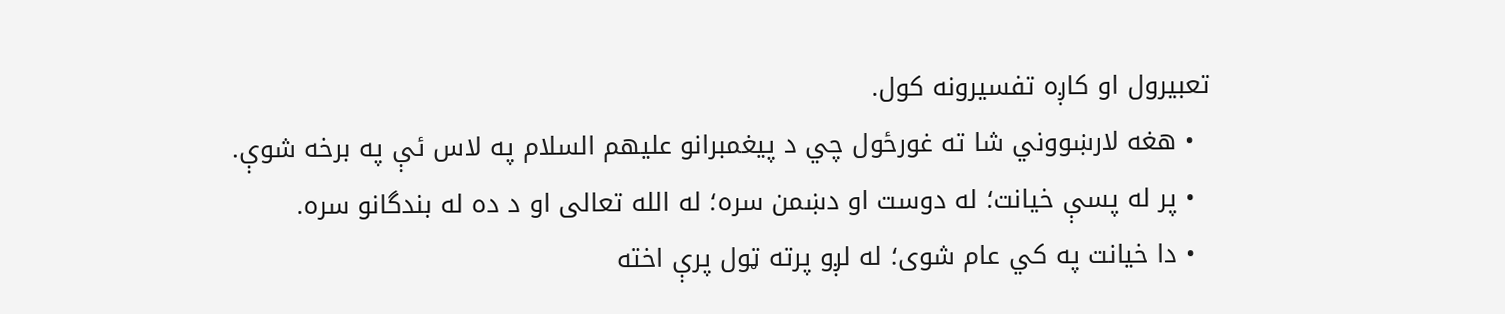تعبيرول او كاږه تفسيرونه كول.
  • هغه لارښووني شا ته غورځول چي د پيغمبرانو عليهم السلام په لاس ئې په برخه شوې.
  • پر له پسې خيانت؛ له دوست او دښمن سره؛ له الله تعالى او د ده له بندگانو سره.
  • دا خيانت په كي عام شوى؛ له لږو پرته ټول پرې اخته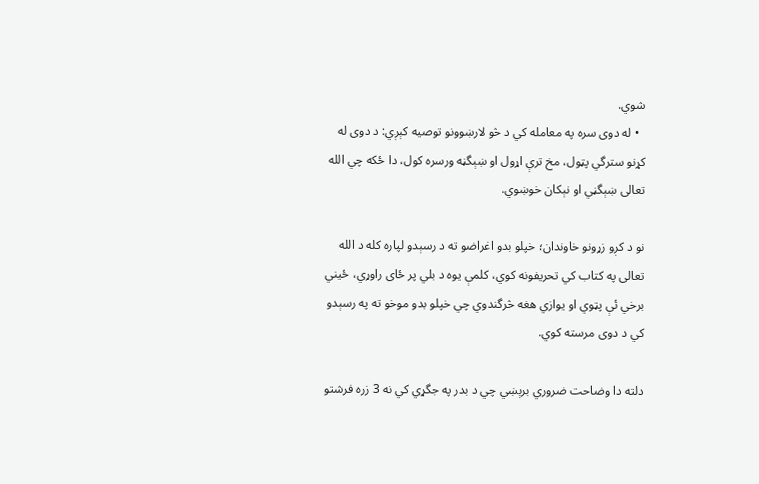شوي.
  • له دوى سره په معامله كي د څو لارښوونو توصيه كېږي: د دوى له كړنو سترگي پټول، مخ ترې اړول او ښېگڼه ورسره كول، دا ځكه چي الله تعالى ښېگڼي او نېكان خوښوي.

نو د كږو زړونو خاوندان؛ خپلو بدو اغراضو ته د رسېدو لپاره كله د الله تعالى په كتاب كي تحريفونه كوي، كلمې يوه د بلي پر ځاى راوړي، ځيني برخي ئې پټوي او يوازي هغه څرگندوي چي خپلو بدو موخو ته په رسېدو كي د دوى مرسته كوي.

دلته دا وضاحت ضروري برېښي چي د بدر په جگړي كي نه 3 زره فرشتو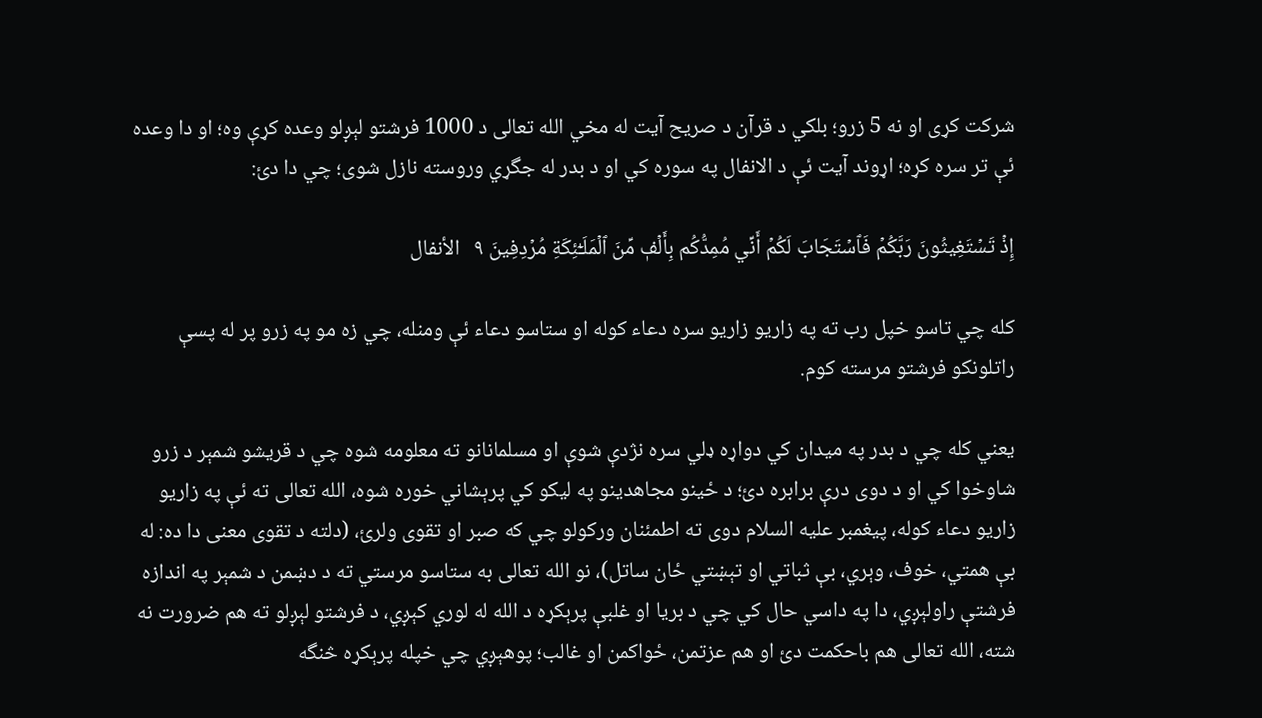شركت كړى او نه 5 زرو؛ بلكي د قرآن د صريح آيت له مخي الله تعالى د 1000 فرشتو لېږلو وعده كړې وه؛ او دا وعده ئې تر سره كړه؛ اړوند آيت ئې د الانفال په سوره كي او د بدر له جگړي وروسته نازل شوى؛ چي دا دئ:

إِذۡ تَسۡتَغِيثُونَ رَبَّكُمۡ فَٱسۡتَجَابَ لَكُمۡ أَنِّي مُمِدُّكُم بِأَلۡفٖ مِّنَ ٱلۡمَلَـٰٓئِكَةِ مُرۡدِفِينَ ٩   الأنفال

كله چي تاسو خپل رب ته په زاريو زاريو سره دعاء كوله او ستاسو دعاء ئې ومنله، چي زه مو په زرو پر له پسې راتلونكو فرشتو مرسته كوم.

يعني كله چي د بدر په ميدان كي دواړه ډلي سره نژدې شوې او مسلمانانو ته معلومه شوه چي د قريشو شمېر د زرو شاوخوا كي او د دوى درې برابره دئ؛ د ځينو مجاهدينو په ليكو كي پرېشاني خوره شوه، الله تعالى ته ئې په زاريو زاريو دعاء كوله، پيغمبر عليه السلام دوى ته اطمئنان وركولو چي كه صبر او تقوى ولرئ، (دلته د تقوى معنى دا ده: له بې همتي، خوف، وېري، بې ثباتي او تېښتي ځان ساتل)، نو الله تعالى به ستاسو مرستي ته د دښمن د شمېر په اندازه فرشتې راولېږي، دا په داسي حال كي چي د بريا او غلبې پرېكړه د الله له لوري كېږي، د فرشتو لېږلو ته هم ضرورت نه شته، الله تعالى هم باحكمت دئ او هم عزتمن، ځواكمن او غالب؛ پوهېږي چي خپله پرېكړه څنگه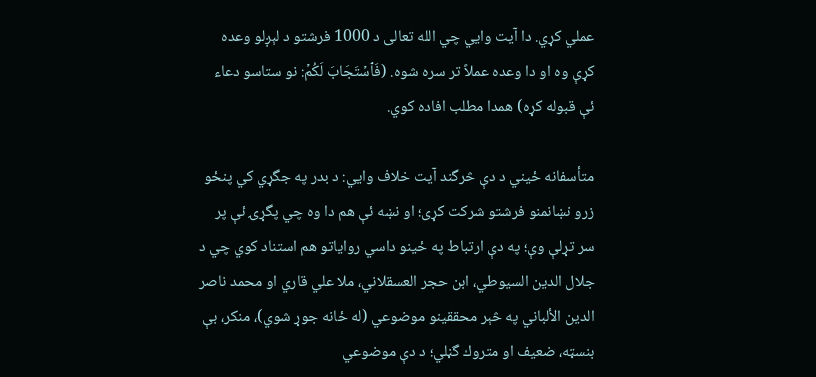عملي كړي. دا آيت وايي چي الله تعالى د 1000 فرشتو د لېږلو وعده كړې وه او دا وعده عملاً تر سره شوه. (فَٱسۡتَجَابَ لَكُمۡ: نو ستاسو دعاء ئې قبوله كړه) همدا مطلب افاده كوي.

متأسفانه ځيني د دې څرگند آيت خلاف وايي: د بدر په جگړي كي پنځو زرو نښانمنو فرشتو شركت كړى؛ او نښه ئې هم دا وه چي پگړۍ ئې پر سر تړلې وې؛ په دې ارتباط په ځينو داسي رواياتو هم استناد كوي چي د جلال الدين السيوطي، ابن حجر العسقلاني، ملا علي قاري او محمد ناصر الدين الألباني په څېر محققينو موضوعي (له ځانه جوړ شوي)، منكر، بې بنسټه، ضعيف او متروك گڼلي؛ د دې موضوعي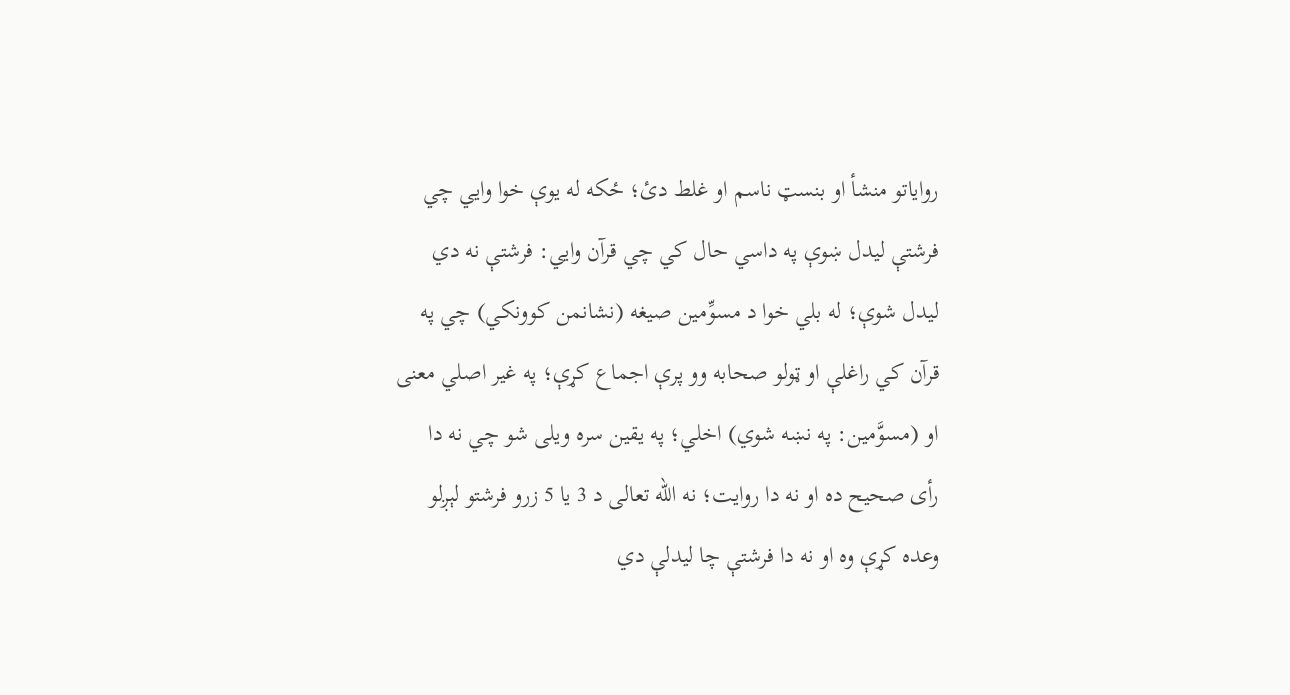رواياتو منشأ او بنسټ ناسم او غلط دئ؛ ځكه له يوې خوا وايي چي فرشتې ليدل ښوې په داسي حال كي چي قرآن وايي: فرشتې نه دي ليدل شوې؛ له بلي خوا د مسوِّمين صيغه (نشانمن كوونكي) چي په قرآن كي راغلې او ټولو صحابه وو پرې اجماع كړې؛ په غير اصلي معنى او (مسوَّمين: په نښه شوي) اخلي؛ په يقين سره ويلى شو چي نه دا رأى صحيح ده او نه دا روايت؛ نه الله تعالى د 3 يا 5 زرو فرشتو لېږلو وعده كړې وه او نه دا فرشتې چا ليدلې دي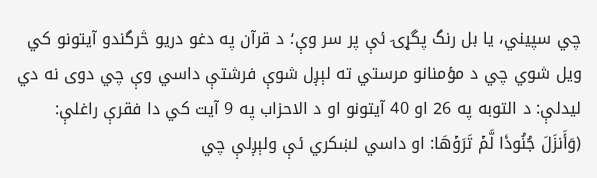چي سپيني، يا بل رنگ پگړۍ ئې پر سر وې؛ د قرآن په دغو دريو څرگندو آيتونو كي ويل شوي چي د مؤمنانو مرستي ته لېږل شوې فرشتې داسي وې چي دوى نه دي ليدلې: د التوبه په 26 او 40 آيتونو او د الاحزاب په 9 آيت كي دا فقرې راغلې: (وَأَنزَلَ جُنُودٗا لَّمۡ تَرَوۡهَا: او داسي لښكري ئې ولېږلې چي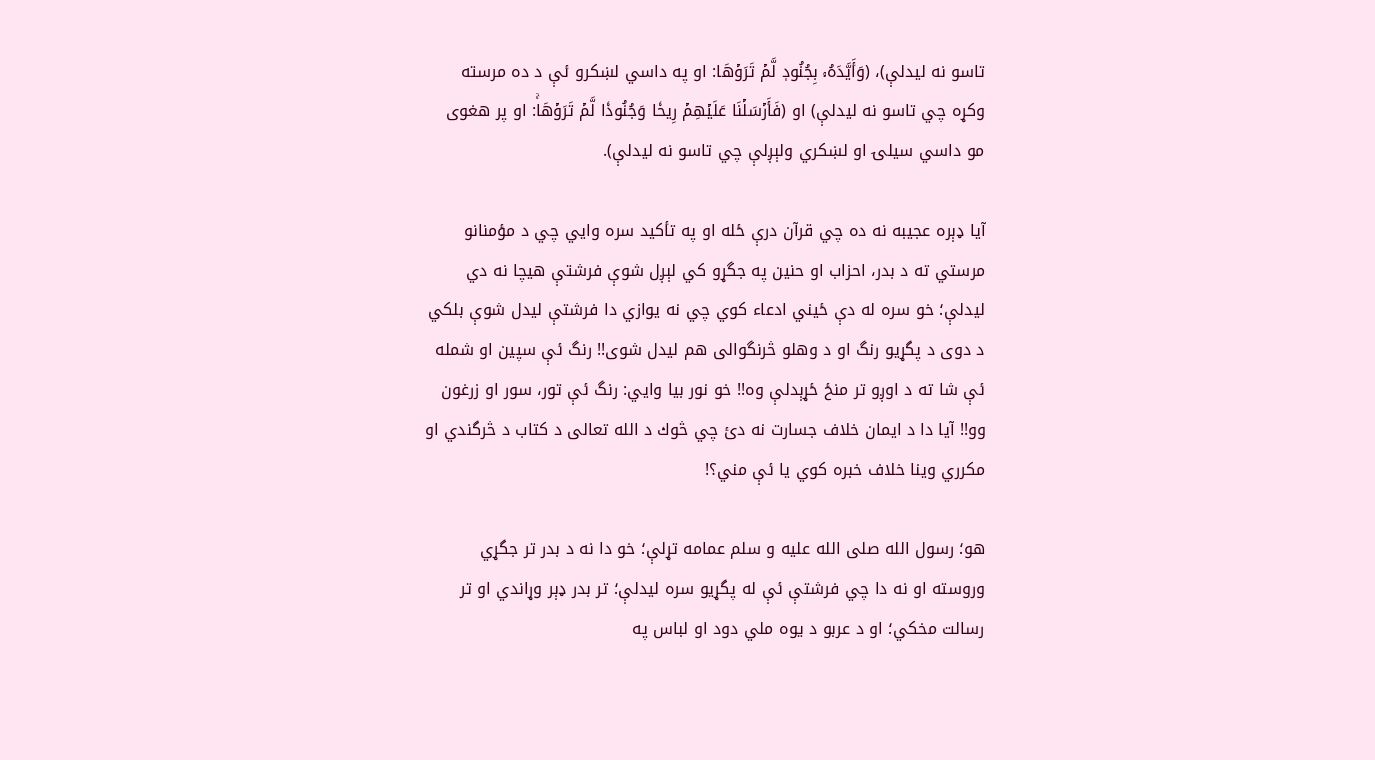تاسو نه ليدلې)، (وَأَيَّدَهُۥ بِجُنُودٖ لَّمۡ تَرَوۡهَا: او په داسي لښكرو ئې د ده مرسته وكړه چي تاسو نه ليدلې) او (فَأَرۡسَلۡنَا عَلَيۡهِمۡ رِيحٗا وَجُنُودٗا لَّمۡ تَرَوۡهَاۚ: او پر هغوى مو داسي سيلۍ او لښكري ولېږلې چي تاسو نه ليدلې).

آيا ډېره عجيبه نه ده چي قرآن درې ځله او په تأكيد سره وايي چي د مؤمنانو مرستي ته د بدر، احزاب او حنين په جگړو كي لېږل شوې فرشتې هيچا نه دي ليدلې؛ خو سره له دې ځيني ادعاء كوي چي نه يوازي دا فرشتې ليدل شوې بلكي د دوى د پگړيو رنگ او د وهلو څرنگوالى هم ليدل شوى!! رنگ ئې سپين او شمله ئې شا ته د اوږو تر منځ ځړېدلې وه!! خو نور بيا وايي: رنگ ئې تور، سور او زرغون وو!! آيا دا د ايمان خلاف جسارت نه دئ چي څوك د الله تعالى د كتاب د څرگندي او مكرري وينا خلاف خبره كوي يا ئې مني؟!

هو؛ رسول الله صلى الله عليه و سلم عمامه تړلې؛ خو دا نه د بدر تر جگړي وروسته او نه دا چي فرشتې ئې له پگړيو سره ليدلې؛ تر بدر ډېر وړاندي او تر رسالت مخكي؛ او د عربو د يوه ملي دود او لباس په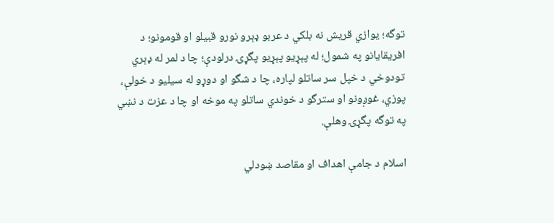توگه؛ يوازي قريش نه بلكي د عربو ډېرو نورو قبيلو او قومونو؛ د افريقايانو په شمول؛ له پېړيو پېړيو پگړۍ درلودې؛ چا د لمر له ډېري تودوخي د خپل سر ساتلو لپاره، چا د شگو او دوړو له سيليو د خولې، پوزي، غوږونو او سترگو د خوندي ساتلو په موخه او چا د عزت د نښي په توگه پگړۍ وهلې.

اسلام د جامې اهداف او مقاصد ښودلي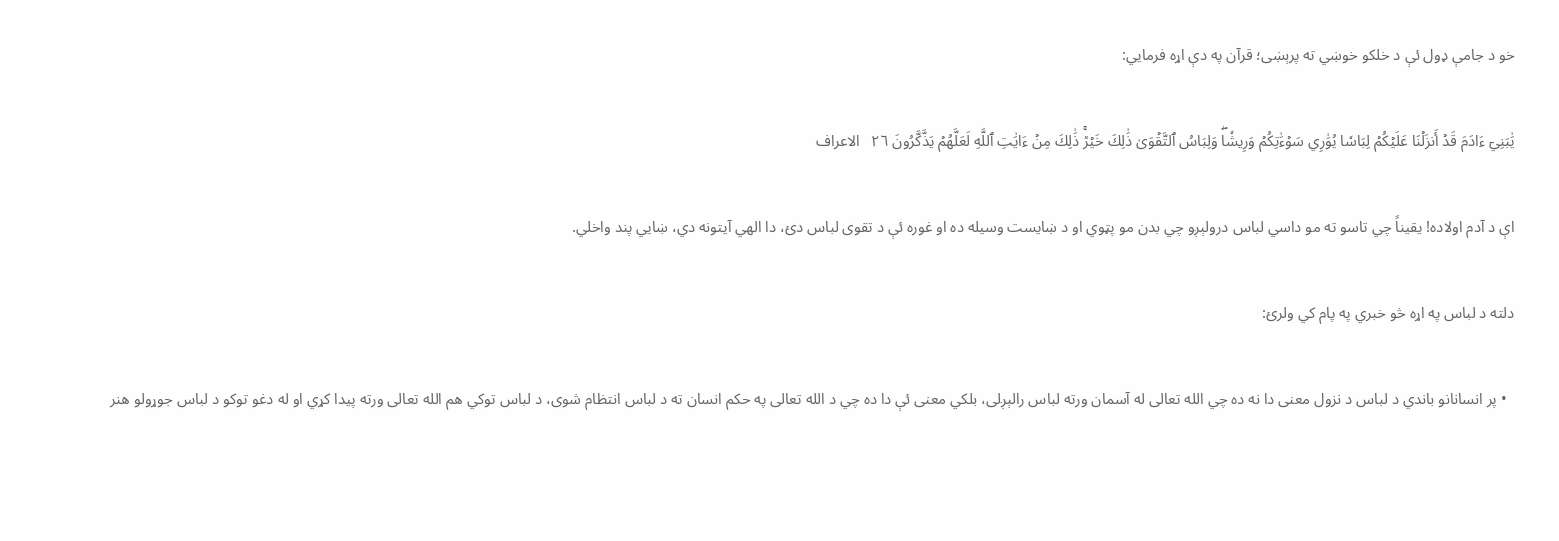خو د جامې ډول ئې د خلكو خوښي ته پرېښى؛ قرآن په دې اړه فرمايي:

يَٰبَنِيٓ ءَادَمَ قَدۡ أَنزَلۡنَا عَلَيۡكُمۡ لِبَاسٗا يُوَٰرِي سَوۡءَٰتِكُمۡ وَرِيشٗاۖ وَلِبَاسُ ٱلتَّقۡوَىٰ ذَٰلِكَ خَيۡرٞۚ ذَٰلِكَ مِنۡ ءَايَٰتِ ٱللَّهِ لَعَلَّهُمۡ يَذَّكَّرُونَ ٢٦   الاعراف

اې د آدم اولاده! يقيناً چي تاسو ته مو داسي لباس درولېږو چي بدن مو پټوي او د ښايست وسيله ده او غوره ئې د تقوى لباس دئ، دا الهي آيتونه دي، ښايي پند واخلي.

دلته د لباس په اړه څو خبري په پام كي ولرئ:

  • پر انسانانو باندي د لباس د نزول معنى دا نه ده چي الله تعالى له آسمان ورته لباس رالېږلى، بلكي معنى ئې دا ده چي د الله تعالى په حكم انسان ته د لباس انتظام شوى، د لباس توكي هم الله تعالى ورته پيدا كړي او له دغو توكو د لباس جوړولو هنر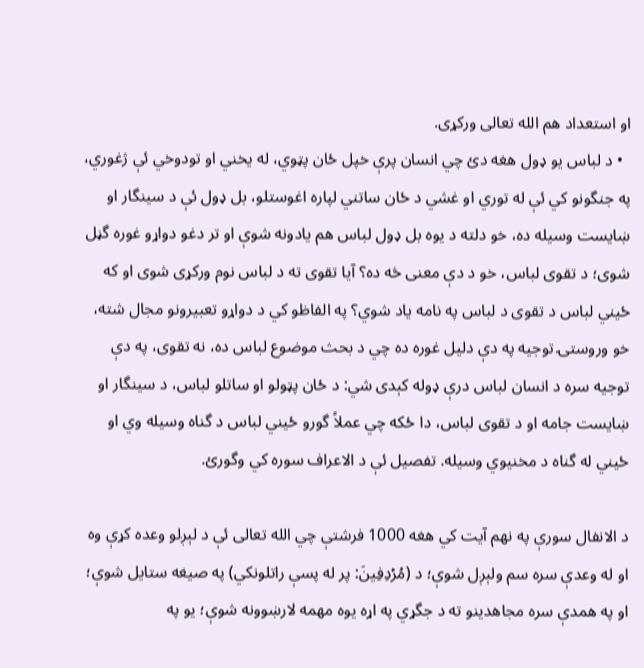او استعداد هم الله تعالى وركړى.
  • د لباس يو ډول هغه دئ چي انسان پرې خپل ځان پټوي، له يخني او تودوخي ئې ژغوري، په جنگونو كي ئې له توري او غشي د ځان ساتني لپاره اغوستلو، بل ډول ئې د سينگار او ښايست وسيله ده، خو دلته د يوه بل ډول لباس هم يادونه شوې او تر دغو دواړو غوره گڼل شوى؛ د تقوى لباس، خو د دې معنى څه ده؟ آيا تقوى ته د لباس نوم وركړى شوى او كه ځيني لباس د تقوى د لباس په نامه ياد شوي؟ په الفاظو كي د دواړو تعبيرونو مجال شته، خو وروستۍ توجيه په دې دليل غوره ده چي د بحث موضوع لباس ده، نه تقوى، په دې توجيه سره د انسان لباس درې ډوله كېدى شي: د ځان پټولو او ساتلو لباس، د سينگار او ښايست جامه او د تقوى لباس، دا ځكه چي عملاً گورو ځيني لباس د گناه وسيله وي او ځيني له گناه د مخنيوي وسيله. تفصيل ئې د الاعراف سوره كي وگورئ.

د الانفال سورې په نهم آيت كي هغه 1000 فرشتې چي الله تعالى ئې د لېږلو وعده كړې وه او له وعدې سره سم ولېږل شوې؛ د (مُرۡدِفِينَ: پر له پسې راتلونكي) په صيغه ستايل شوې؛ او په همدې سره مجاهدينو ته د جگړي په اړه يوه مهمه لارښوونه شوې؛ يو په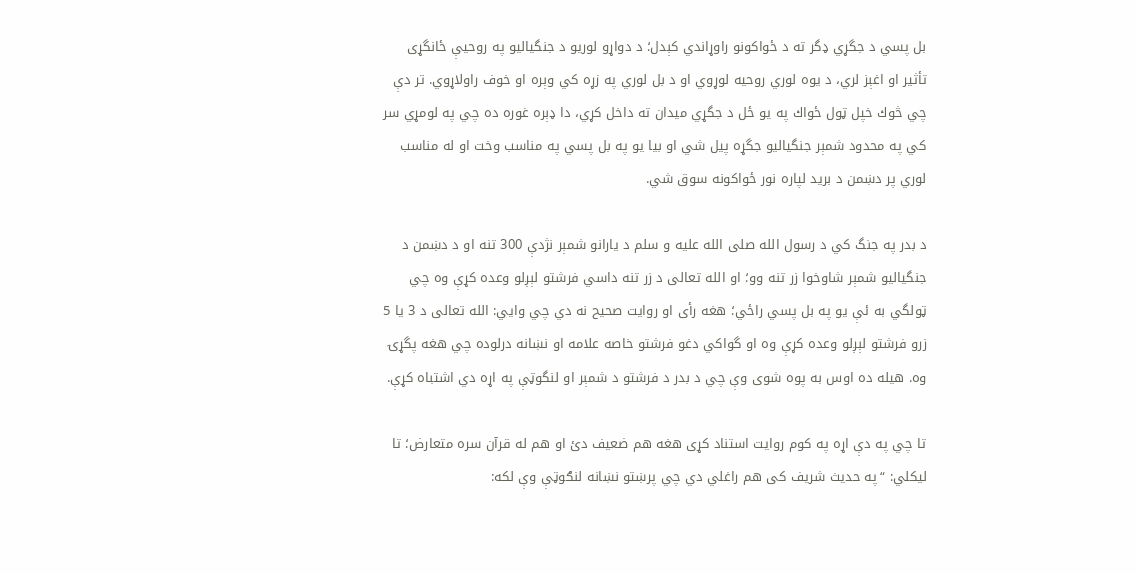بل پسي د جگړي ډگر ته د ځواكونو راوړاندي كېدل؛ د دواړو لوريو د جنگياليو په روحيې ځانگړى تأثير او اغېز لري، د يوه لوري روحيه لوړوي او د بل لوري په زړه كي وېره او خوف راولاړوي. تر دې چي څوك خپل ټول ځواك په يو ځل د جگړي ميدان ته داخل كړي، دا ډېره غوره ده چي په لومړي سر كي په محدود شمېر جنگياليو جگړه پيل شي او بيا يو په بل پسي په مناسب وخت او له مناسب لوري پر دښمن د بريد لپاره نور ځواكونه سوق شي.

د بدر په جنگ كي د رسول الله صلى الله عليه و سلم د يارانو شمېر نژدې 300 تنه او د دښمن د جنگياليو شمېر شاوخوا زر تنه وو؛ او الله تعالى د زر تنه داسي فرشتو لېږلو وعده كړې وه چي ټولگي به ئې يو په بل پسي راځي؛ هغه رأى او روايت صحيح نه دي چي وايي: الله تعالى د 3 يا 5 زرو فرشتو لېږلو وعده كړې وه او گواكي دغو فرشتو خاصه علامه او نښانه درلوده چي هغه پگړۍ وه. هيله ده اوس به پوه شوى وې چي د بدر د فرشتو د شمېر او لنگوټې په اړه دي اشتباه كړې.

تا چي په دې اړه په كوم روايت استناد كړى هغه هم ضعيف دئ او هم له قرآن سره متعارض؛ تا ليكلي: “په حدیث شریف کی هم راغلي دي چي پرښتو نښانه لنګوټې وې لکه: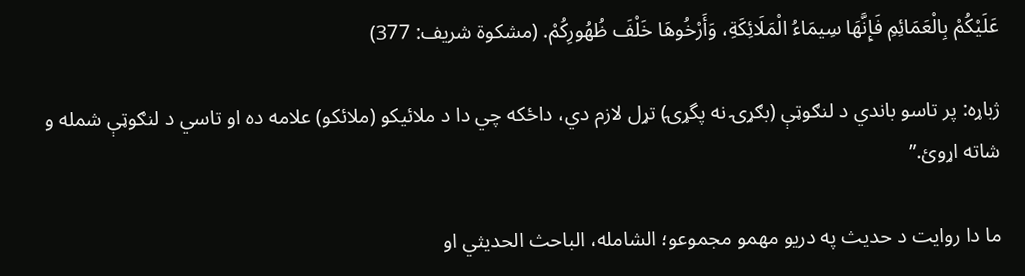عَلَيْكُمْ بِالْعَمَائِمِ فَإِنَّهَا سِيمَاءُ الْمَلَائِكَةِ، وَأَرْخُوهَا خَلْفَ ظُهُورِكُمْ. (مشكوة شريف: 377)

ژباړه: پر تاسو باندي د لنګوټې (بګړۍ نه پگړۍ) تړل لازم دي، داځکه چي دا د ملائیکو (ملائكو) علامه ده او تاسي د لنګوټې شمله و شاته اړوئ.”

ما دا روايت د حديث په دريو مهمو مجموعو؛ الشامله، الباحث الحديثي او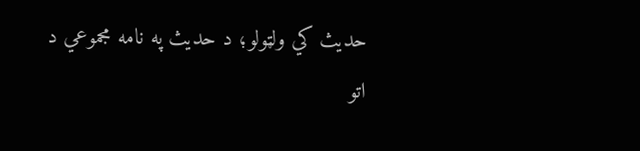حديث کي ولټولو؛ د حديث په نامه مجموعي د اتو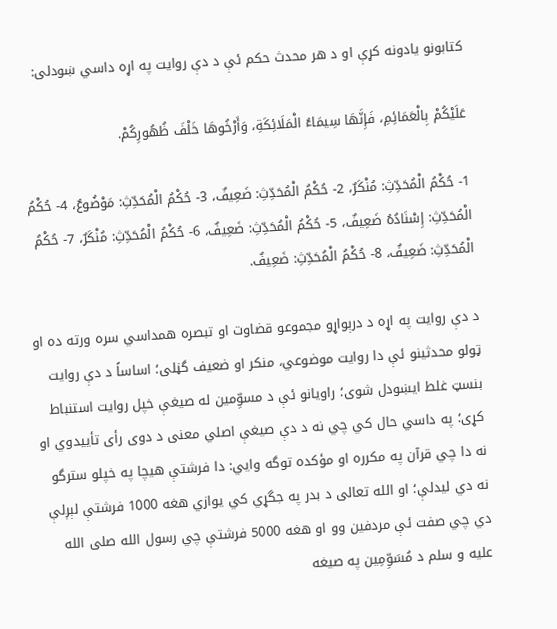كتابونو يادونه كړې او د هر محدث حكم ئې د دې روايت په اړه داسي ښودلى:

عَلَيْكُمْ بِالْعَمَائِمِ، فَإِنَّهَا سِيمَاءُ الْمَلَائِكَةِ، وَأَرْخُوهَا خَلْفَ ظُهُورِكُمْ.

1- حُكْمُ الْمُحَدِّثِ: مُنْكَرٌ، 2- حُكْمُ الْمُحَدِّثِ: ضَعِيفٌ، 3- حُكْمُ الْمُحَدِّثِ: مَوْضُوعٌ، 4- حُكْمُ الْمُحَدِّثِ: إِسْنَادُهُ ضَعِيفٌ، 5- حُكْمُ الْمُحَدِّثِ: ضَعِيفٌ، 6- حُكْمُ الْمُحَدِّثِ: مُنْكَرٌ، 7- حُكْمُ الْمُحَدِّثِ: ضَعِيفٌ، 8- حُكْمُ الْمُحَدِّثِ: ضَعِيفٌ.

د دې روايت په اړه د درېواړو مجموعو قضاوت او تبصره همداسي سره ورته ده او ټولو محدثينو ئې دا روايت موضوعي، منكر او ضعيف گڼلى؛ اساساً د دې روايت بنسټ غلط ايښودل شوى؛ راويانو ئې د مسوِّمين له صيغې خپل روايت استنباط كړى؛ په داسي حال كي چي نه د دې صيغې اصلي معنى د دوى رأى تأييدوي او نه دا چي قرآن په مكرره او مؤكده توگه وايي: دا فرشتې هيچا په خپلو سترگو نه دي ليدلې؛ او الله تعالى د بدر په جگړي كي يوازي هغه 1000 فرشتې لېږلې دي چي صفت ئې مردفين وو او هغه 5000 فرشتې چي رسول الله صلى الله عليه و سلم د مُسَوِّمِين په صيغه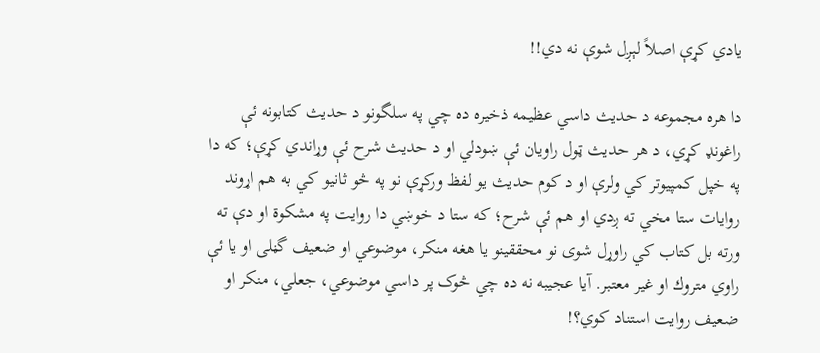يادي كړې اصلاً لېږل شوې نه دي!!

دا هره مجموعه د حديث داسي عظيمه ذخيره ده چي په سلگونو د حديث كتابونه ئې راغونډ كړي، د هر حديث ټول راويان ئې ښودلي او د حديث شرح ئې وړاندي كړې؛ كه دا په خپل كمپيوتر كي ولرې او د كوم حديث يو لفظ وركړې نو په څو ثانيو كي به هم اړوند روايات ستا مخي ته ږدي او هم ئې شرح؛ كه ستا د خوښي دا روايت په مشكوة او دې ته ورته بل كتاب كي راوړل شوى نو محققينو يا هغه منكر، موضوعي او ضعيف گڼلى او يا ئې راوي متروك او غير معتبر. آيا عجيبه نه ده چي څوک پر داسي موضوعي، جعلي، منکر او ضعيف روايت استناد کوي؟!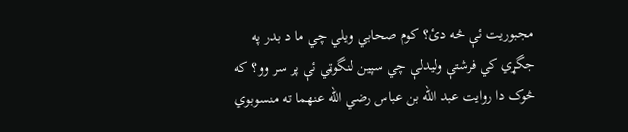مجبوريت ئې څه دئ؟ كوم صحابي ويلي چي ما د بدر په جگړي كي فرشتې وليدلې چي سپين لنگوټي ئې پر سر وو؟ که څوک دا روايت عبد الله بن عباس رضي الله عنهما ته منسوبوي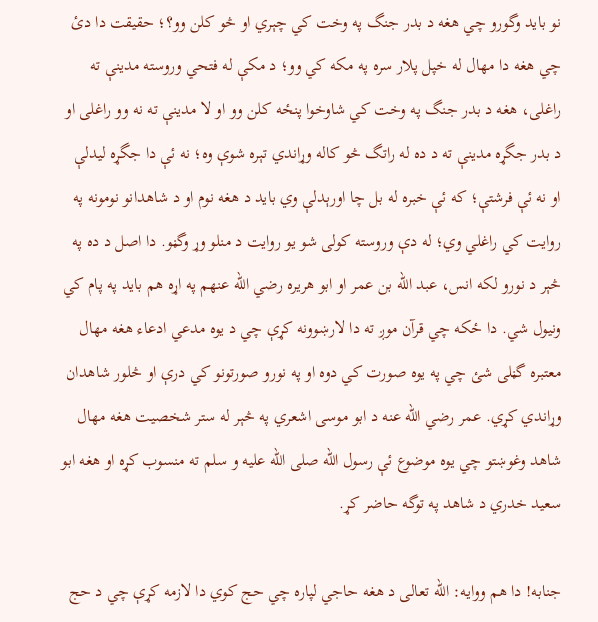نو بايد وگورو چي هغه د بدر جنگ په وخت کي چېري او څو کلن وو؟؛ حقيقت دا دئ چي هغه دا مهال له خپل پلار سره په مكه كي وو؛ د مكې له فتحي وروسته مدينې ته راغلى، هغه د بدر جنگ په وخت کي شاوخوا پنځه کلن وو او لا مدينې ته نه وو راغلى او د بدر جگړه مدينې ته د ده له راتگ څو كاله وړاندي تېره شوې وه؛ نه ئې دا جگړه ليدلې او نه ئې فرشتې؛ كه ئې خبره له بل چا اورېدلې وي بايد د هغه نوم او د شاهدانو نومونه په روايت كي راغلي وي؛ له دې وروسته كولى شو يو روايت د منلو وړ وگڼو. دا اصل د ده په څېر د نورو لكه انس، عبد الله بن عمر او ابو هريره رضي الله عنهم په اړه هم بايد په پام كي ونيول شي. دا ځكه چي قرآن موږ ته دا لارښوونه كړې چي د يوه مدعي ادعاء هغه مهال معتبره گڼلى شئ چي په يوه صورت كي دوه او په نورو صورتونو كي درې او څلور شاهدان وړاندي كړي. عمر رضي الله عنه د ابو موسى اشعري په څېر له ستر شخصيت هغه مهال شاهد وغوښتو چي يوه موضوع ئې رسول الله صلى الله عليه و سلم ته منسوب كړه او هغه ابو سعيد خدري د شاهد په توگه حاضر كړ.

جنابه! دا هم ووايه: الله تعالى د هغه حاجي لپاره چي حج کوي دا لازمه کړې چي د حج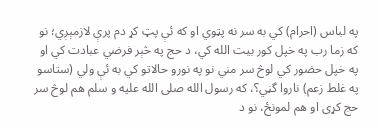په لباس (احرام) کي به سر نه پټوي او که ئې پټ کړ دم پرې لازمېږي؛ نو که زما رب په خپل کور بيت الله کي، د حج په څېر فرضي عبادت کي او په خپل حضور کي لوڅ سر مني نو په نورو حالاتو کي به ئې ولي (ستاسو په غلط زعم) ناروا گڼي؟، که رسول الله صلى الله عليه و سلم هم لوڅ سر حج کړى او هم لمونځ، نو د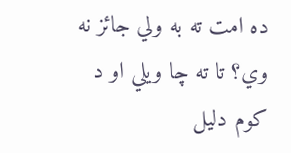ده امت ته به ولي جائز نه وي؟ تا ته چا ويلي او د کوم دليل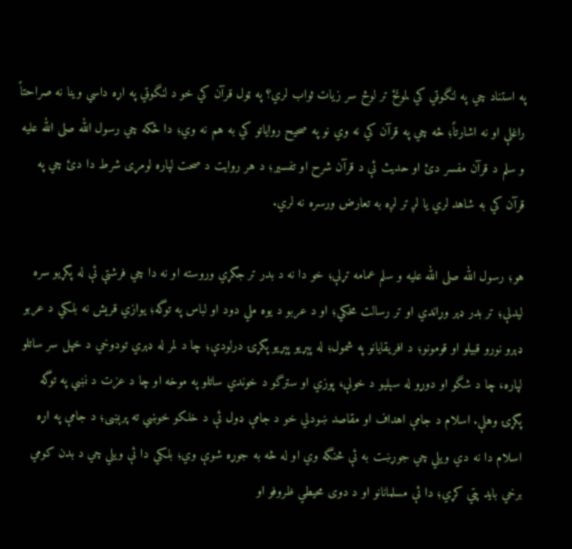په استناد چي په لنگوټي کي لمونځ تر لوڅ سر زيات ثواب لري؟ په ټول قرآن كي خو د لنگوټي په اړه داسي وينا نه صراحتاً راغلې او نه اشارتاً؛ څه چي په قرآن كي نه وي نو په صحيح رواياتو كي به هم نه وي؛ دا ځكه چي رسول الله صلى الله عليه و سلم د قرآن مفسر دئ او حديث ئې د قرآن شرح او تفسير؛ د هر روايت د صحت لپاره لومړى شرط دا دئ چي په قرآن كي به شاهد لري يا لږ تر لږه به تعارض ورسره نه لري.

هو؛ رسول الله صلى الله عليه و سلم عمامه تړلې؛ خو دا نه د بدر تر جگړي وروسته او نه دا چي فرشتې ئې له پگړيو سره ليدلې؛ تر بدر ډېر وړاندي او تر رسالت مخكي؛ او د عربو د يوه ملي دود او لباس په توگه؛ يوازي قريش نه بلكي د عربو ډېرو نورو قبيلو او قومونو؛ د افريقايانو په شمول؛ له پېړيو پېړيو پگړۍ درلودې؛ چا د لمر له ډېري تودوخي د خپل سر ساتلو لپاره، چا د شگو او دوړو له سېليو د خولې، پوزي او سترگو د خوندي ساتلو په موخه او چا د عزت د نښي په توگه پگړۍ وهلې. اسلام د جامې اهداف او مقاصد ښودلي خو د جامې ډول ئې د خلكو خوښي ته پرېښى؛ د جامې په اړه اسلام دا نه دي ويلي چي جوړښت به ئې څنگه وي او له څه به جوړه شوې وي؛ بلكي دا ئې ويلي چي د بدن كومي برخي بايد پټي كړي؛ دا ئې مسلمانانو او د دوى محيطي ظروفو او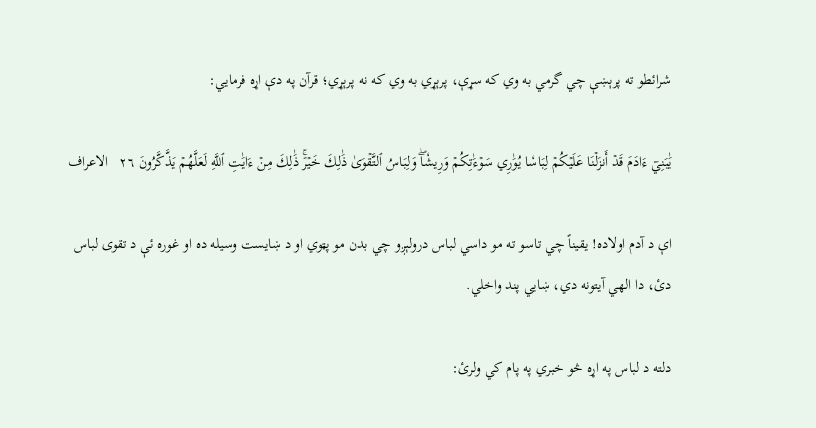شرائطو ته پرېښې چي گرمي به وي كه سړې، پرېړي به وي كه نه پرېړي؛ قرآن په دې اړه فرمايي:

يَٰبَنِيٓ ءَادَمَ قَدۡ أَنزَلۡنَا عَلَيۡكُمۡ لِبَاسٗا يُوَٰرِي سَوۡءَٰتِكُمۡ وَرِيشٗاۖ وَلِبَاسُ ٱلتَّقۡوَىٰ ذَٰلِكَ خَيۡرٞۚ ذَٰلِكَ مِنۡ ءَايَٰتِ ٱللَّهِ لَعَلَّهُمۡ يَذَّكَّرُونَ ٢٦   الاعراف

اې د آدم اولاده! يقيناً چي تاسو ته مو داسي لباس درولېږو چي بدن مو پټوي او د ښايست وسيله ده او غوره ئې د تقوى لباس دئ، دا الهي آيتونه دي، ښايي پند واخلي.

دلته د لباس په اړه څو خبري په پام كي ولرئ: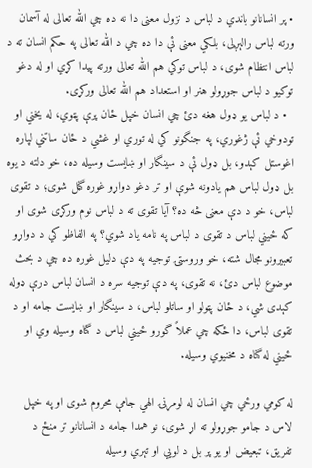• پر انسانانو باندي د لباس د نزول معنى دا نه ده چي الله تعالى له آسمان ورته لباس رالېږلى، بلكي معنى ئې دا ده چي د الله تعالى په حكم انسان ته د لباس انتظام شوى، د لباس توكي هم الله تعالى ورته پيدا كړي او له دغو توكيو د لباس جوړولو هنر او استعداد هم الله تعالى وركړى.
  • د لباس يو ډول هغه دئ چي انسان خپل ځان پرې پټوي، له يخني او تودوخي ئې ژغوري، په جنگونو كي له توري او غشي د ځان ساتني لپاره اغوستل كېدو، بل ډول ئې د سينگار او ښايست وسيله ده، خو دلته د يوه بل ډول لباس هم يادونه شوې او تر دغو دواړو غوره گڼل شوى؛ د تقوى لباس، خو د دې معنى څه ده؟ آيا تقوى ته د لباس نوم وركړى شوى او كه ځيني لباس د تقوى د لباس په نامه ياد شوي؟ په الفاظو كي د دواړو تعبيرونو مجال شته، خو وروستۍ توجيه په دې دليل غوره ده چي د بحث موضوع لباس دئ، نه تقوى، په دې توجيه سره د انسان لباس درې ډوله كېدى شي، د ځان پټولو او ساتلو لباس، د سينگار او ښايست جامه او د تقوى لباس، دا ځكه چي عملاً گورو ځيني لباس د گناه وسيله وي او ځيني له گناه د مخنيوي وسيله.

له كومي ورځي چي انسان له لومړنۍ الهي جامې محروم شوى او په خپل لاس د جامو جوړولو ته اړ شوى، نو همدا جامه د انسانانو تر منځ د تفريق، تبعيض او يو پر بل د لويي او تېري وسيله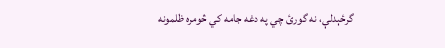گرځېدلې، نه گورئ چي په دغه جامه كي څومره ظلمونه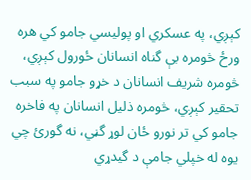كېږي، په عسكري او پوليسي جامو كي هره ورځ څومره بې گناه انسانان ځورول كېږي، څومره شريف انسانان د خړو جامو په سبب تحقير كېږي، څومره ذليل انسانان په فاخره جامو كي تر نورو ځان لوړ گڼي، نه گورئ چي يوه له خپلي جامې د گيدړي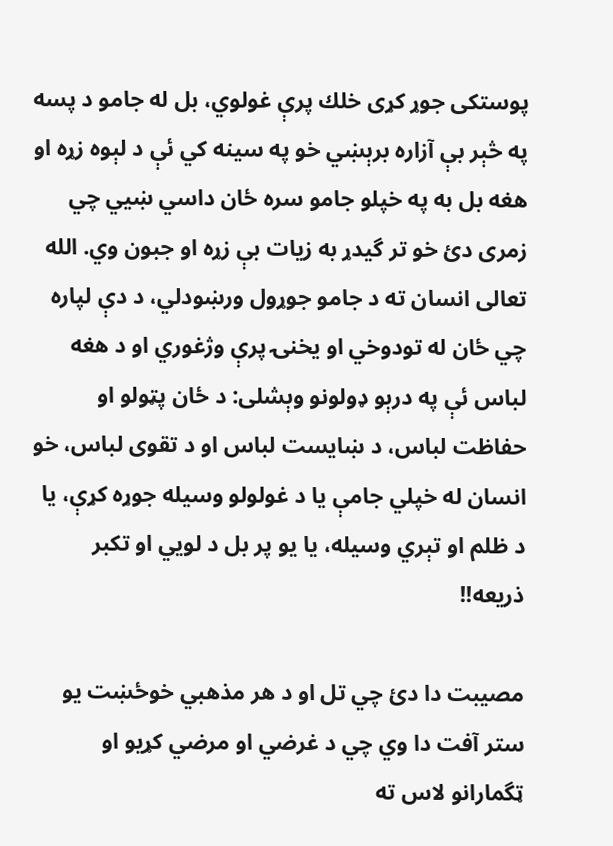پوستكى جوړ كړى خلك پرې غولوي، بل له جامو د پسه په څېر بې آزاره برېښي خو په سينه كي ئې د لېوه زړه او هغه بل به په خپلو جامو سره ځان داسي ښيي چي زمرى دئ خو تر گيدړ به زيات بې زړه او جبون وي. الله تعالى انسان ته د جامو جوړول ورښودلي، د دې لپاره چي ځان له تودوخي او يخنۍ پرې وژغوري او د هغه لباس ئې په درېو ډولونو وېشلى: د ځان پټولو او حفاظت لباس، د ښايست لباس او د تقوى لباس، خو انسان له خپلي جامې يا د غولولو وسيله جوړه كړې، يا د ظلم او تېري وسيله، يا يو پر بل د لويي او تكبر ذريعه!!

مصيبت دا دئ چي تل او د هر مذهبي خوځښت يو ستر آفت دا وي چي د غرضي او مرضي كړيو او ټگمارانو لاس ته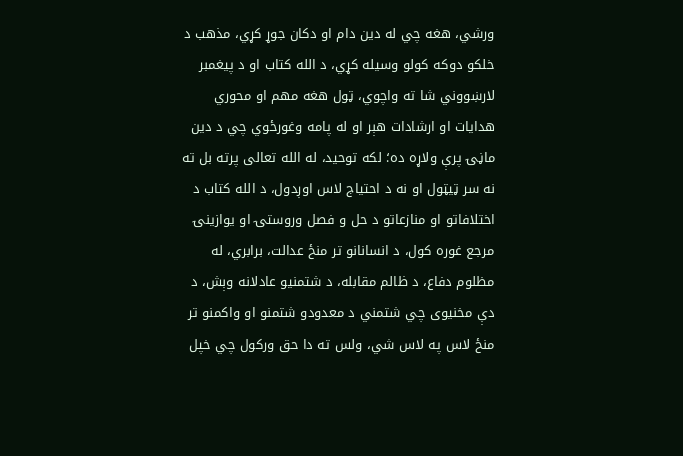ورشي، هغه چي له دين دام او دكان جوړ كړي، مذهب د خلكو دوكه كولو وسيله كړي، د الله كتاب او د پيغمبر لارښووني شا ته واچوي، ټول هغه مهم او محوري هدايات او ارشادات هېر او له پامه وغورځوي چي د دين ماڼۍ پرې ولاړه ده؛ لكه توحيد، له الله تعالى پرته بل ته نه سر ټيټول او نه د احتياج لاس اوږدول، د الله كتاب د اختلافاتو او منازعاتو د حل و فصل وروستۍ او يوازينۍ مرجع غوره كول، د انسانانو تر منځ عدالت، برابري، له مظلوم دفاع، د ظالم مقابله، د شتمنيو عادلانه وېش، د دې مخنيوى چي شتمني د معدودو شتمنو او واكمنو تر منځ لاس په لاس شي، ولس ته دا حق وركول چي خپل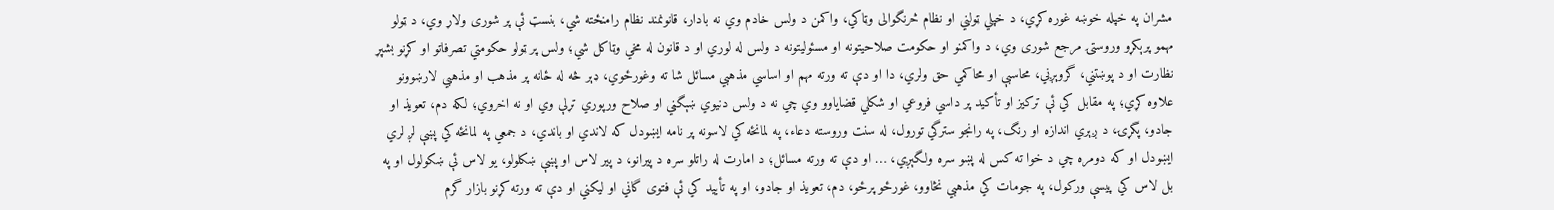مشران په خپله خوښه غوره كړي، د خپلي ټولني او نظام څرنگوالى وټاكي، واكمن د ولس خادم وي نه بادار، قانونمند نظام رامنځته شي، بنسټ ئې پر شورى ولاړ وي، د ټولو مهمو پرېكړو وروستۍ مرجع شورى وي، د واكمنو او حكومت صلاحيتونه او مسئوليتونه د ولس له لوري او د قانون له مخي وټاكل شي؛ ولس پر ټولو حكومتي تصرفاتو او كړنو بشپړ نظارت او د پوښتني، گروېږني، محاسبې او محاكمي حق ولري، دا او دې ته ورته مهم او اساسي مذهبي مسائل شا ته وغورځوي، ډېر څه له ځانه پر مذهب او مذهبي لارښوونو علاوه كړي؛ په مقابل كي ئې تركيز او تأكيد پر داسي فروعي او شكلي قضاياوو وي چي نه د ولس دنيوي ښېگڼي او صلاح ورپوري تړلې وي او نه اخروي؛ لكه دم، تعويذ او جادو، پگړۍ، د ږېري اندازه او رنگ، په رانجو سترگي تورول، له سنت وروسته دعاء، په لمانځه كي لاسونه پر نامه ايښودل كه لاندي او باندي، د جمعي په لمانځه كي پښې لږ لري ايښودل او كه دومره چي د خوا ته كس له پښو سره ولگېږي، … او دې ته ورته مسائل؛ د امارت له راتلو سره د پيرانو، د پير لاس او پښې ښكلولو، يو لاس ئې ښكولول او په بل لاس كي پيسې وركول، په جومات كي مذهبي نڅاوو، غورځو پرځو، دم، تعويذ او جادو، او په تأييد كي ئې فتوى گاني او ليكني او دې ته ورته كړنو بازار گرم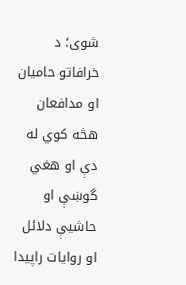شوى؛ د خرافاتو حاميان او مدافعان هڅه كوي له دې او هغي گوښې او حاشيې دلائل او روايات راپيدا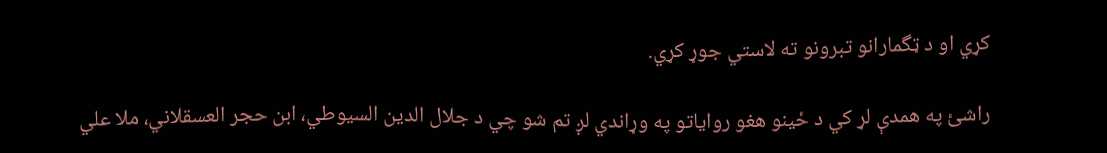كړي او د ټگمارانو تبرونو ته لاستي جوړ كړي.

راشئ په همدې لړ كي د ځينو هغو رواياتو په وړاندي لږ تم شو چي د جلال الدين السيوطي، ابن حجر العسقلاني، ملا علي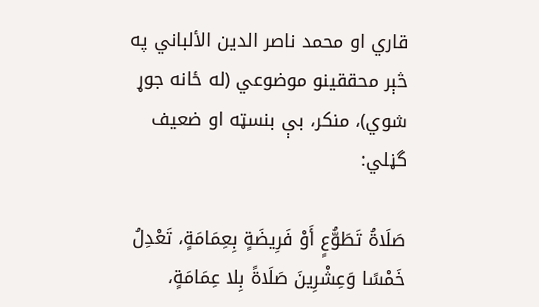قاري او محمد ناصر الدين الألباني په څېر محققينو موضوعي (له ځانه جوړ شوي)، منكر، بې بنسټه او ضعيف  گڼلي:

صَلَاةُ تَطَوُّعٍ أَوْ فَرِيضَةٍ بِعِمَامَةٍ، تَعْدِلُ خَمْسًا وَعِشْرِينَ صَلَاةً بِلا عِمَامَةٍ،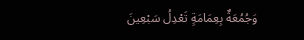وَجُمُعَةٌ بِعِمَامَةٍ تَعْدِلُ سَبْعِينَ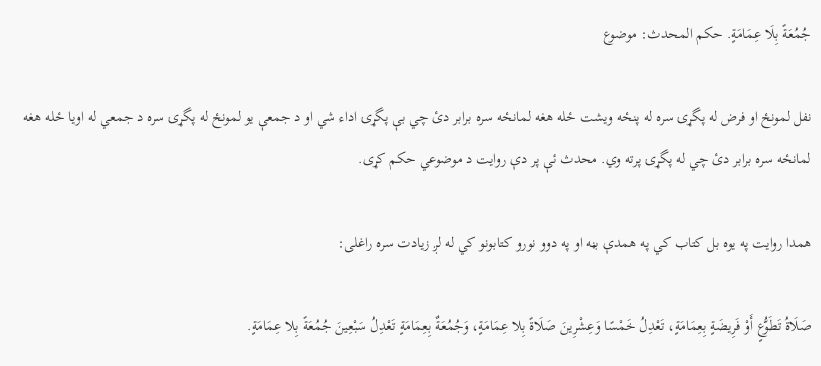جُمُعَةً بِلَا عِمَامَةٍ. حكم المحدث: موضوع

نفل لمونځ او فرض له پگړۍ سره له پنځه ويشت ځله هغه لمانځه سره برابر دئ چي بې پگړۍ اداء شي او د جمعې يو لمونځ له پگړۍ سره د جمعي له اويا ځله هغه لمانځه سره برابر دئ چي له پگړۍ پرته وي. محدث ئې پر دې روايت د موضوعي حكم كړى.

همدا روايت په يوه بل كتاب كي په همدې بڼه او په دوو نورو كتابونو كي له لږ زيادت سره راغلى:

صَلَاةُ تَطَوُّعٍ أَوْ فَرِيضَةٍ بِعِمَامَةٍ، تَعْدِلُ خَمْسًا وَعِشْرِينَ صَلَاةً بِلا عِمَامَةٍ، وَجُمُعَةٌ بِعِمَامَةٍ تَعْدِلُ سَبْعِينَ جُمُعَةً بِلا عِمَامَةٍ.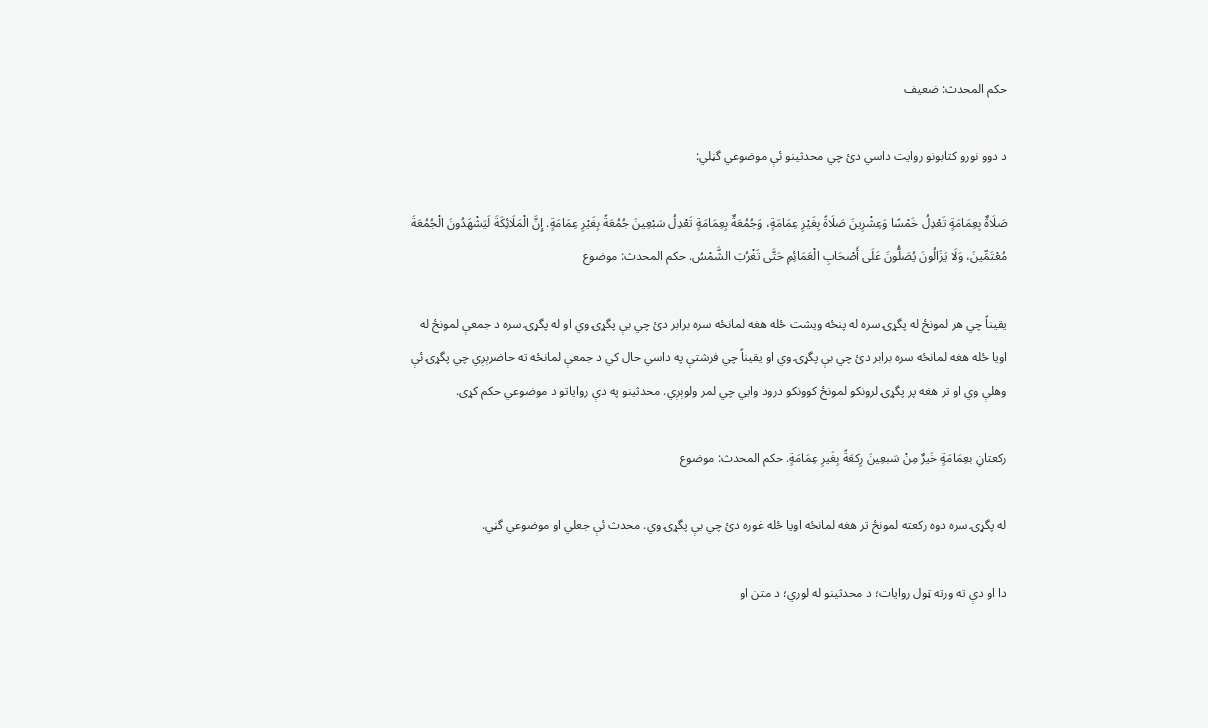حكم المحدث: ضعيف

د دوو نورو كتابونو روايت داسي دئ چي محدثينو ئې موضوعي گڼلي:

صَلَاةٌ بِعِمَامَةٍ تَعْدِلُ خَمْسًا وَعِشْرِينَ صَلَاةً بِغَيْرِ عِمَامَةٍ، وَجُمُعَةٌ بِعِمَامَةٍ تَعْدِلُ سَبْعِينَ جُمُعَةً بِغَيْرِ عِمَامَةٍ. إِنَّ الْمَلَائِكَةَ لَيَشْهَدُونَ الْجُمُعَةَ مُعْتَمِّينَ، وَلَا يَزَالُونَ يُصَلُّونَ عَلَى أَصْحَابِ الْعَمَائِمِ حَتَّى تَغْرُبَ الشَّمْسُ. حكم المحدث: موضوع

يقيناً چي هر لمونځ له پگړۍ سره له پنځه ويشت ځله هغه لمانځه سره برابر دئ چي بې پگړۍ وي او له پگړۍ سره د جمعې لمونځ له اويا ځله هغه لمانځه سره برابر دئ چي بې پگړۍ وي او يقيناً چي فرشتې په داسي حال كي د جمعې لمانځه ته حاضرېږي چي پگړۍ ئې وهلې وي او تر هغه پر پگړۍ لرونكو لمونځ كوونكو درود وايي چي لمر ولوېږي. محدثينو په دې رواياتو د موضوعي حكم كړى.

ركعتانِ بعِمَامَةٍ خَيرٌ مِنْ سَبعِينَ رِكعَةً بِغَيرِ عِمَامَةٍ. حكم المحدث: موضوع

له پگړۍ سره دوه ركعته لمونځ تر هغه لمانځه اويا ځله غوره دئ چي بې پگړۍ وي. محدث ئې جعلي او موضوعي گڼي.

دا او دې ته ورته ټول روايات؛ د محدثينو له لوري؛ د متن او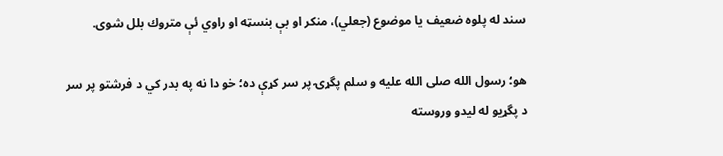سند له پلوه ضعيف يا موضوع (جعلي)، منكر او بې بنسټه او راوي ئې متروك بلل شوى.

هو؛ رسول الله صلى الله عليه و سلم پگړۍ پر سر كړې ده؛ خو دا نه په بدر كي د فرشتو پر سر د پگړيو له ليدو وروسته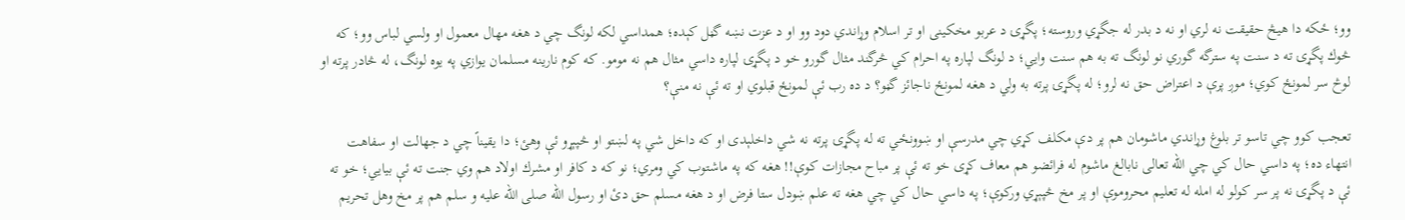وو؛ ځكه دا هيڅ حقيقت نه لري او نه د بدر له جگړي وروسته؛ پگړۍ د عربو مخكينى او تر اسلام وړاندي دود وو او د عزت نښه گڼل كېده؛ همداسي لكه لونگ چي د هغه مهال معمول او ولسي لباس وو؛ كه څوك پگړۍ ته د سنت په سترگه گوري نو لونگ ته به هم سنت وايي؛ د لونگ لپاره په احرام كي څرگند مثال گورو خو د پگړۍ لپاره داسي مثال هم نه مومو. كه كوم نارينه مسلمان يوازي په يوه لونگ، له څادر پرته او لوڅ سر لمونځ كوي؛ موږ پرې د اعتراض حق نه لرو؛ له پگړۍ پرته به ولي د هغه لمونځ ناجائز گڼو؟ د ده رب ئې لمونځ قبلوي او ته ئې نه منې؟

تعجب كوو چي تاسو تر بلوغ وړاندي ماشومان هم پر دې مكلف كړي چي مدرسې او ښوونځي ته له پگړۍ پرته نه شي داخلېدى او كه داخل شي په لښتو او څپېړو ئې وهئ؛ دا يقيناً چي د جهالت او سفاهت انتهاء ده؛ په داسي حال كي چي الله تعالى نابالغ ماشوم له فرائضو هم معاف كړى خو ته ئې پر مباح مجازات كوې!! هغه كه په ماشتوب كي ومري؛ نو كه د كافر او مشرك اولاد هم وي جنت ته ئې بيايي؛ خو ته ئې د پگړۍ نه پر سر كولو له امله له تعليم محروموې او پر مخ څپېړي وركوې؛ په داسي حال كي چي هغه ته علم ښودل ستا فرض او د هغه مسلم حق دئ او رسول الله صلى الله عليه و سلم هم پر مخ وهل تحريم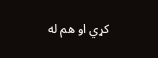كړي او هم له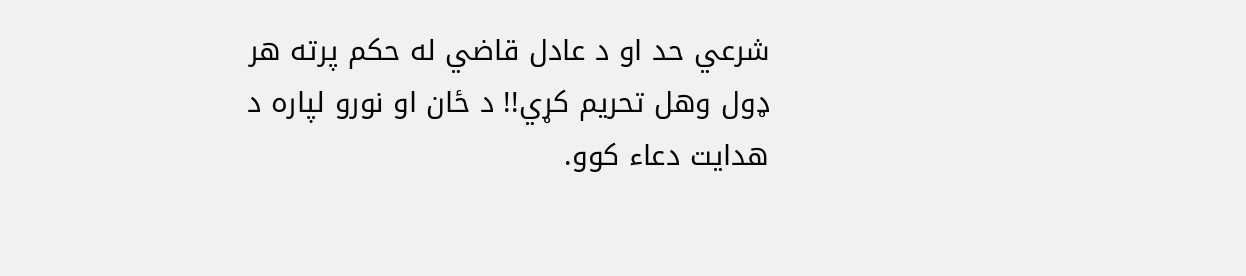شرعي حد او د عادل قاضي له حكم پرته هر ډول وهل تحريم كړي!! د ځان او نورو لپاره د هدايت دعاء كوو.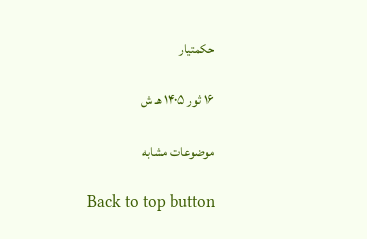حكمتيار

۱۶ ثور ۱۴۰۵ هـ ش

موضوعات مشابه

Back to top button